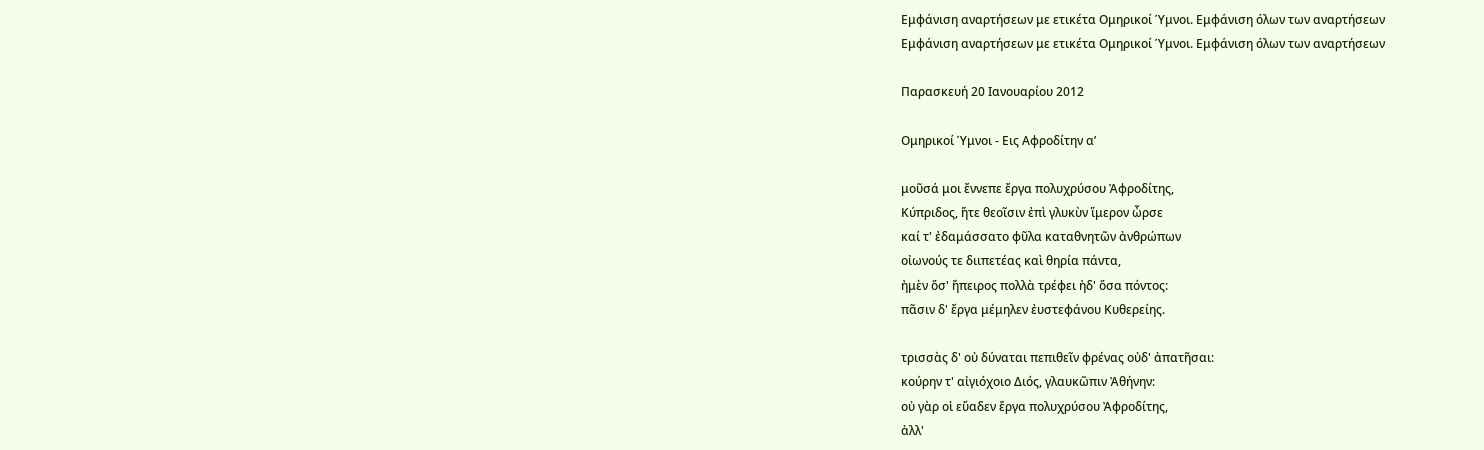Εμφάνιση αναρτήσεων με ετικέτα Ομηρικοί Ύμνοι. Εμφάνιση όλων των αναρτήσεων
Εμφάνιση αναρτήσεων με ετικέτα Ομηρικοί Ύμνοι. Εμφάνιση όλων των αναρτήσεων

Παρασκευή 20 Ιανουαρίου 2012

Ομηρικοί Ύμνοι - Eις Αφροδίτην α’

μοῦσά μοι ἔννεπε ἔργα πολυχρύσου Ἀφροδίτης,
Κύπριδος, ἥτε θεοῖσιν ἐπὶ γλυκὺν ἵμερον ὦρσε
καί τ' ἐδαμάσσατο φῦλα καταθνητῶν ἀνθρώπων
οἰωνούς τε διιπετέας καὶ θηρία πάντα,
ἠμὲν ὅσ' ἤπειρος πολλὰ τρέφει ἠδ' ὅσα πόντος:
πᾶσιν δ' ἔργα μέμηλεν ἐυστεφάνου Κυθερείης.

τρισσὰς δ' οὐ δύναται πεπιθεῖν φρένας οὐδ' ἀπατῆσαι:
κούρην τ' αἰγιόχοιο Διός, γλαυκῶπιν Ἀθήνην:
οὐ γὰρ οἱ εὔαδεν ἔργα πολυχρύσου Ἀφροδίτης,
ἀλλ'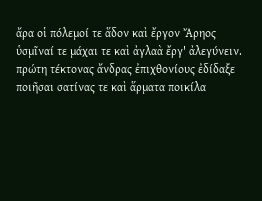ἄρα οἱ πόλεμοί τε ἅδον καὶ ἔργον Ἄρηος
ὑσμῖναί τε μάχαι τε καὶ ἀγλαὰ ἔργ' ἀλεγύνειν.
πρώτη τέκτονας ἄνδρας ἐπιχθονίους ἐδίδαξε
ποιῆσαι σατίνας τε καὶ ἅρματα ποικίλα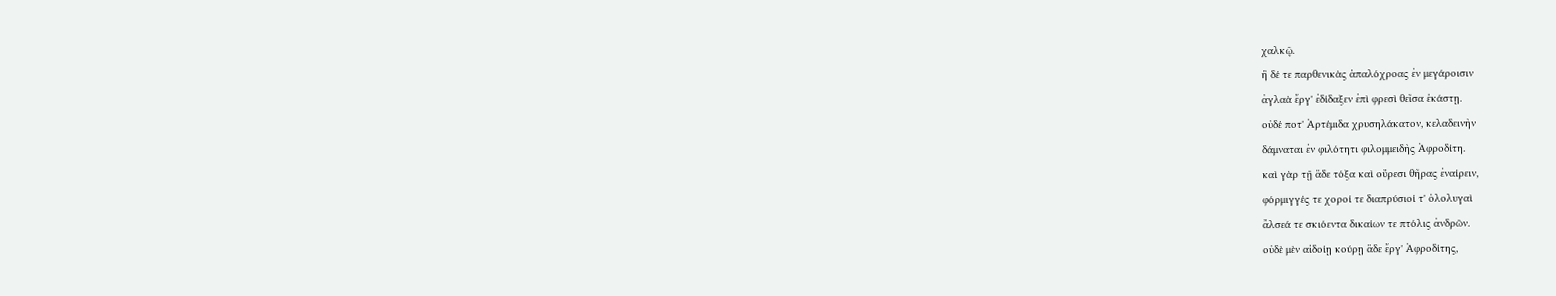χαλκῷ.
ἣ δέ τε παρθενικὰς ἁπαλόχροας ἐν μεγάροισιν
ἀγλαὰ ἔργ' ἐδίδαξεν ἐπὶ φρεσὶ θεῖσα ἑκάστῃ.
οὐδέ ποτ' Ἀρτέμιδα χρυσηλάκατον, κελαδεινὴν
δάμναται ἐν φιλότητι φιλομμειδὴς Ἀφροδίτη.
καὶ γὰρ τῇ ἅδε τόξα καὶ οὔρεσι θῆρας ἐναίρειν,
φόρμιγγές τε χοροί τε διαπρύσιοί τ' ὀλολυγαὶ
ἄλσεά τε σκιόεντα δικαίων τε πτόλις ἀνδρῶν.
οὐδὲ μὲν αἰδοίῃ κούρῃ ἅδε ἔργ' Ἀφροδίτης,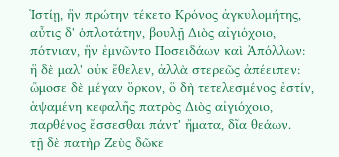Ἱστίῃ, ἣν πρώτην τέκετο Κρόνος ἀγκυλομήτης,
αὖτις δ' ὁπλοτάτην, βουλῇ Διὸς αἰγιόχοιο,
πότνιαν, ἣν ἐμνῶντο Ποσειδάων καὶ Ἀπόλλων:
ἣ δὲ μαλ' οὐκ ἔθελεν, ἀλλὰ στερεῶς ἀπέειπεν:
ὤμοσε δὲ μέγαν ὅρκον, ὃ δὴ τετελεσμένος ἐστίν,
ἁψαμένη κεφαλῆς πατρὸς Διὸς αἰγιόχοιο,
παρθένος ἔσσεσθαι πάντ' ἤματα, δῖα θεάων.
τῇ δὲ πατὴρ Ζεὺς δῶκε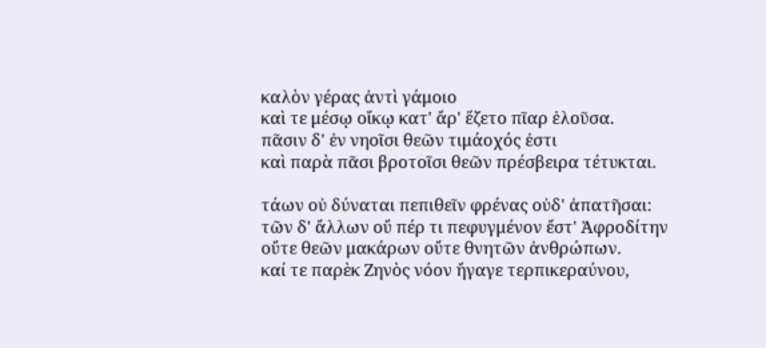καλὸν γέρας ἀντὶ γάμοιο
καὶ τε μέσῳ οἴκῳ κατ' ἄρ' ἕζετο πῖαρ ἑλοῦσα.
πᾶσιν δ' ἐν νηοῖσι θεῶν τιμάοχός ἐστι
καὶ παρὰ πᾶσι βροτοῖσι θεῶν πρέσβειρα τέτυκται.

τάων οὐ δύναται πεπιθεῖν φρένας οὐδ' ἀπατῆσαι:
τῶν δ' ἄλλων οὔ πέρ τι πεφυγμένον ἔστ' Ἀφροδίτην
οὔτε θεῶν μακάρων οὔτε θνητῶν ἀνθρώπων.
καί τε παρὲκ Ζηνὸς νόον ἤγαγε τερπικεραύνου,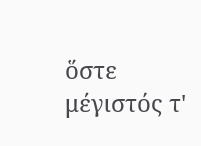ὅστε μέγιστός τ'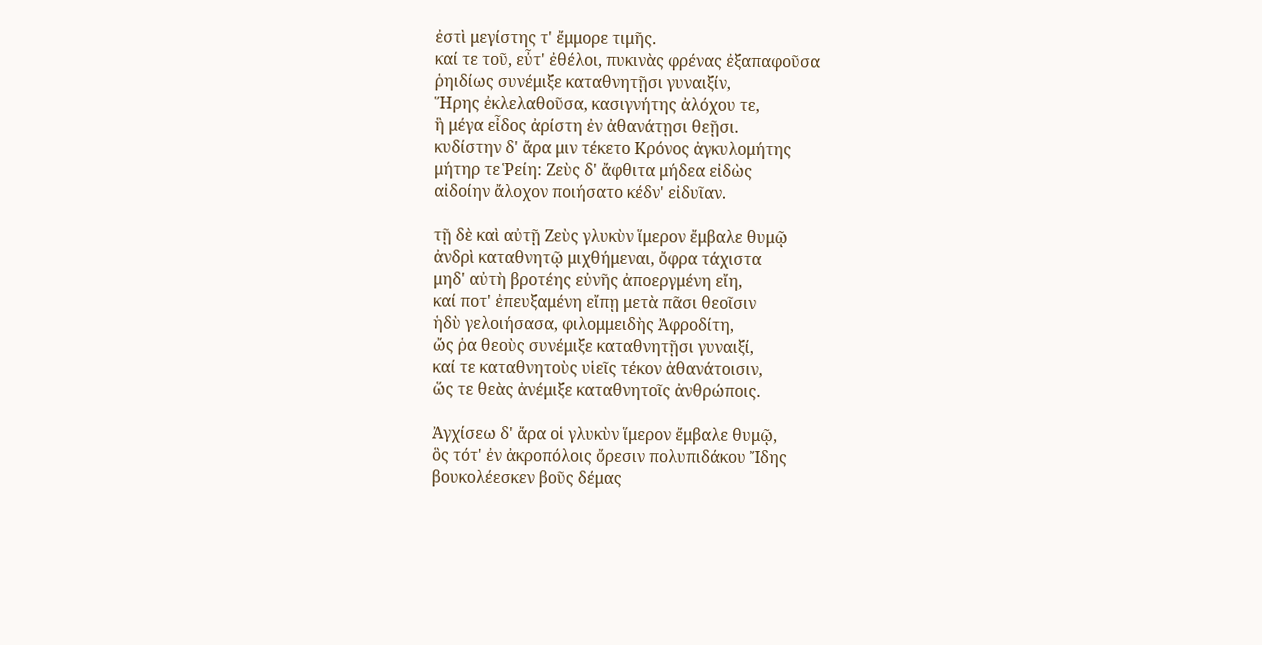ἐστὶ μεγίστης τ' ἔμμορε τιμῆς.
καί τε τοῦ, εὖτ' ἐθέλοι, πυκινὰς φρένας ἐξαπαφοῦσα
ῥηιδίως συνέμιξε καταθνητῇσι γυναιξίν,
Ἥρης ἐκλελαθοῦσα, κασιγνήτης ἀλόχου τε,
ἣ μέγα εἶδος ἀρίστη ἐν ἀθανάτῃσι θεῇσι.
κυδίστην δ' ἄρα μιν τέκετο Κρόνος ἀγκυλομήτης
μήτηρ τε Ῥείη: Ζεὺς δ' ἄφθιτα μήδεα εἰδὼς
αἰδοίην ἄλοχον ποιήσατο κέδν' εἰδυῖαν.

τῇ δὲ καὶ αὐτῇ Ζεὺς γλυκὺν ἵμερον ἔμβαλε θυμῷ
ἀνδρὶ καταθνητῷ μιχθήμεναι, ὄφρα τάχιστα
μηδ' αὐτὴ βροτέης εὐνῆς ἀποεργμένη εἴη,
καί ποτ' ἐπευξαμένη εἴπῃ μετὰ πᾶσι θεοῖσιν
ἡδὺ γελοιήσασα, φιλομμειδὴς Ἀφροδίτη,
ὤς ῥα θεοὺς συνέμιξε καταθνητῇσι γυναιξί,
καί τε καταθνητοὺς υἱεῖς τέκον ἀθανάτοισιν,
ὥς τε θεὰς ἀνέμιξε καταθνητοῖς ἀνθρώποις.

Ἀγχίσεω δ' ἄρα οἱ γλυκὺν ἵμερον ἔμβαλε θυμῷ,
ὃς τότ' ἐν ἀκροπόλοις ὄρεσιν πολυπιδάκου Ἴδης
βουκολέεσκεν βοῦς δέμας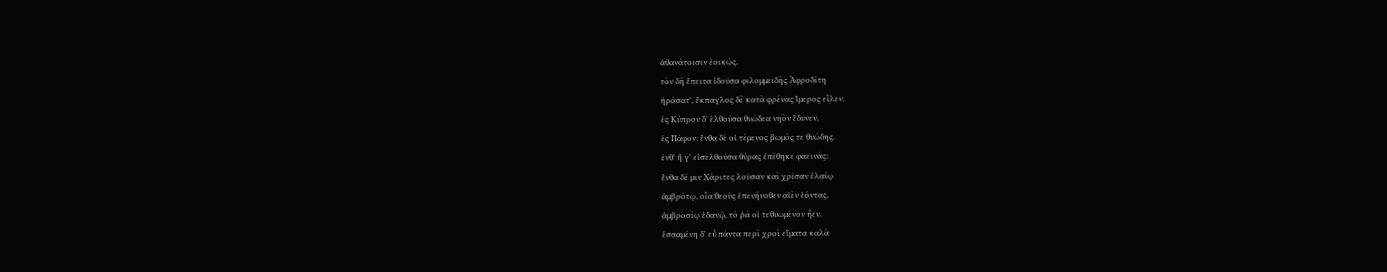ἀθανάτοισιν ἐοικώς.
τὸν δὴ ἔπειτα ἰδοῦσα φιλομμειδὴς Ἀφροδίτη
ἠράσατ', ἔκπαγλος δὲ κατὰ φρένας ἵμερος εἷλεν.
ἐς Κύπρον δ' ἐλθοῦσα θυώδεα νηὸν ἔδυνεν,
ἐς Πάφον: ἔνθα δέ οἱ τέμενος βωμός τε θυώδης.
ἐνθ' ἥ γ' εἰσελθοῦσα θύρας ἐπέθηκε φαεινάς:
ἔνθα δέ μιν Χάριτες λοῦσαν καὶ χρῖσαν ἐλαίῳ
ἀμβρότῳ, οἷα θεοὺς ἐπενήνοθεν αἰὲν ἐόντας,
ἀμβροσίῳ ἑδανῷ, τό ῥά οἱ τεθυωμένον ἦεν.
ἑσσαμένη δ' εὖ πάντα περὶ χροὶ εἵματα καλὰ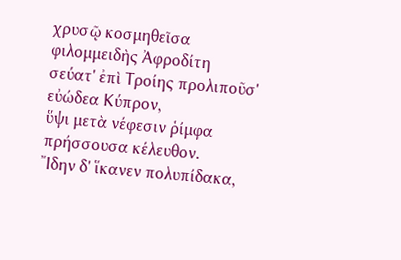χρυσῷ κοσμηθεῖσα φιλομμειδὴς Ἀφροδίτη
σεύατ' ἐπὶ Τροίης προλιποῦσ' εὐώδεα Κύπρον,
ὕψι μετὰ νέφεσιν ῥίμφα πρήσσουσα κέλευθον.
Ἴδην δ' ἵκανεν πολυπίδακα,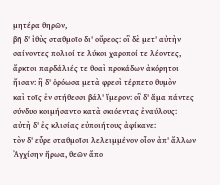μητέρα θηρῶν,
βῆ δ' ἰθὺς σταθμοῖο δι' οὔρεος: οἳ δὲ μετ' αὐτὴν
σαίνοντες πολιοί τε λύκοι χαροποί τε λέοντες,
ἄρκτοι παρδάλιές τε θοαὶ προκάδων ἀκόρητοι
ἤισαν: ἣ δ' ὁρόωσα μετὰ φρεσὶ τέρπετο θυμὸν
καὶ τοῖς ἐν στήθεσσι βάλ' ἵμερον: οἳ δ' ἅμα πάντες
σύνδυο κοιμήσαντο κατὰ σκιόεντας ἐναύλους:
αὐτὴ δ' ἐς κλισίας εὐποιήτους ἀφίκανε:
τὸν δ' εὗρε σταθμοῖσι λελειμμένον οἶον ἀπ' ἄλλων
Ἀγχίσην ἥρωα, θεῶν ἄπο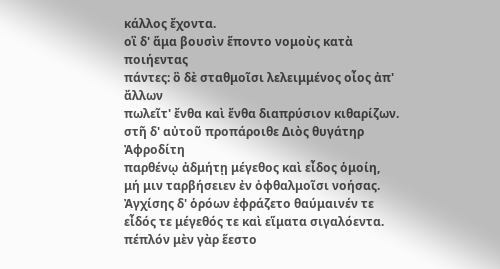κάλλος ἔχοντα.
οἳ δ' ἅμα βουσὶν ἕποντο νομοὺς κατὰ ποιήεντας
πάντες: ὃ δὲ σταθμοῖσι λελειμμένος οἶος ἀπ' ἄλλων
πωλεῖτ' ἔνθα καὶ ἔνθα διαπρύσιον κιθαρίζων.
στῆ δ' αὐτοῦ προπάροιθε Διὸς θυγάτηρ Ἀφροδίτη
παρθένῳ ἀδμήτῃ μέγεθος καὶ εἶδος ὁμοίη,
μή μιν ταρβήσειεν ἐν ὀφθαλμοῖσι νοήσας.
Ἀγχίσης δ' ὁρόων ἐφράζετο θαύμαινέν τε
εἶδός τε μέγεθός τε καὶ εἵματα σιγαλόεντα.
πέπλόν μὲν γὰρ ἕεστο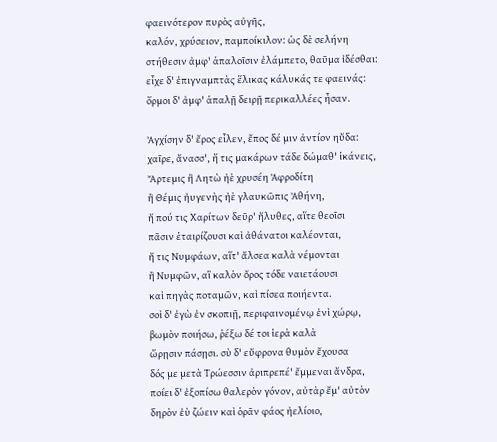φαεινότερον πυρὸς αὐγῆς,
καλόν, χρύσειον, παμποίκιλον: ὡς δὲ σελήνη
στήθεσιν ἀμφ' ἁπαλοῖσιν ἐλάμπετο, θαῦμα ἰδέσθαι:
εἶχε δ' ἐπιγναμπτὰς ἕλικας κάλυκάς τε φαεινάς:
ὅρμοι δ' ἀμφ' ἁπαλῇ δειρῇ περικαλλέες ἦσαν.

Ἀγχίσην δ' ἔρος εἷλεν, ἔπος δέ μιν ἀντίον ηὔδα:
χαῖρε, ἄνασσ', ἥ τις μακάρων τάδε δώμαθ' ἱκάνεις,
Ἄρτεμις ἢ Λητὼ ἠὲ χρυσέη Ἀφροδίτη
ἢ Θέμις ἠυγενὴς ἠὲ γλαυκῶπις Ἀθήνη,
ἤ πού τις Χαρίτων δεῦρ' ἤλυθες, αἵτε θεοῖσι
πᾶσιν ἑταιρίζουσι καὶ ἀθάνατοι καλέονται,
ἤ τις Νυμφάων, αἵτ' ἄλσεα καλὰ νέμονται
ἢ Νυμφῶν, αἳ καλὸν ὄρος τόδε ναιετάουσι
καὶ πηγὰς ποταμῶν, καὶ πίσεα ποιήεντα.
σοὶ δ' ἐγὼ ἐν σκοπιῇ, περιφαινομένῳ ἐνὶ χώρῳ,
βωμὸν ποιήσω, ῥέξω δέ τοι ἱερὰ καλὰ
ὥρῃσιν πάσῃσι. σὺ δ' εὔφρονα θυμὸν ἔχουσα
δός με μετὰ Τρώεσσιν ἀριπρεπέ' ἔμμεναι ἄνδρα,
ποίει δ' ἐξοπίσω θαλερὸν γόνον, αὐτὰρ ἔμ' αὐτὸν
δηρὸν ἐὺ ζώειν καὶ ὁρᾶν φάος ἠελίοιο,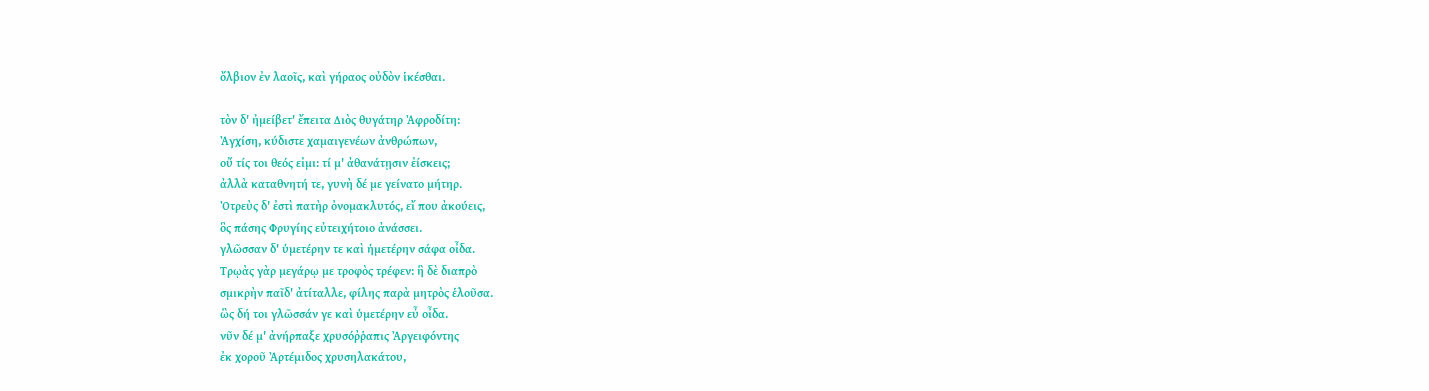ὄλβιον ἐν λαοῖς, καὶ γήραος οὐδὸν ἱκέσθαι.

τὸν δ' ἠμείβετ' ἔπειτα Διὸς θυγάτηρ Ἀφροδίτη:
Ἀγχίση, κύδιστε χαμαιγενέων ἀνθρώπων,
οὔ τίς τοι θεός εἰμι: τί μ' ἀθανάτῃσιν ἐίσκεις;
ἀλλὰ καταθνητή τε, γυνὴ δέ με γείνατο μήτηρ.
Ὀτρεὺς δ' ἐστὶ πατὴρ ὀνομακλυτός, εἴ που ἀκούεις,
ὃς πάσης Φρυγίης εὐτειχήτοιο ἀνάσσει.
γλῶσσαν δ' ὑμετέρην τε καὶ ἡμετέρην σάφα οἶδα.
Τρῳὰς γὰρ μεγάρῳ με τροφὸς τρέφεν: ἣ δὲ διαπρὸ
σμικρὴν παῖδ' ἀτίταλλε, φίλης παρὰ μητρὸς ἑλοῦσα.
ὣς δή τοι γλῶσσάν γε καὶ ὑμετέρην εὖ οἶδα.
νῦν δέ μ' ἀνήρπαξε χρυσόῤῥαπις Ἀργειφόντης
ἐκ χοροῦ Ἀρτέμιδος χρυσηλακάτου,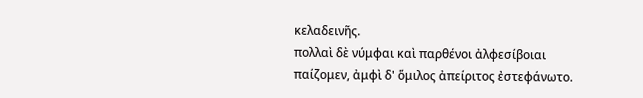κελαδεινῆς.
πολλαὶ δὲ νύμφαι καὶ παρθένοι ἀλφεσίβοιαι
παίζομεν, ἀμφὶ δ' ὅμιλος ἀπείριτος ἐστεφάνωτο.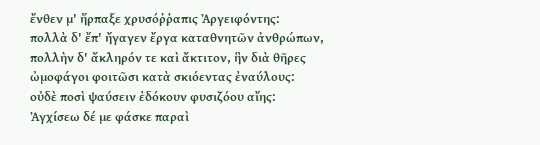ἔνθεν μ' ἥρπαξε χρυσόῤῥαπις Ἀργειφόντης:
πολλὰ δ' ἔπ' ἤγαγεν ἔργα καταθνητῶν ἀνθρώπων,
πολλὴν δ' ἄκληρόν τε καὶ ἄκτιτον, ἣν διὰ θῆρες
ὠμοφάγοι φοιτῶσι κατὰ σκιόεντας ἐναύλους:
οὐδὲ ποσὶ ψαύσειν ἐδόκουν φυσιζόου αἴης:
Ἀγχίσεω δέ με φάσκε παραὶ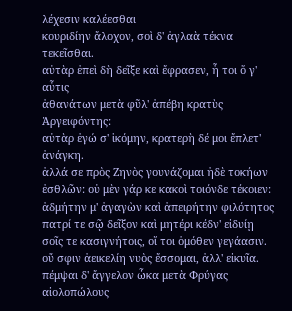λέχεσιν καλέεσθαι
κουριδίην ἄλοχον, σοὶ δ' ἀγλαὰ τέκνα τεκεῖσθαι.
αὐτὰρ ἐπεὶ δὴ δεῖξε καὶ ἔφρασεν, ἦ τοι ὅ γ' αὖτις
ἀθανάτων μετὰ φῦλ' ἀπέβη κρατὺς Ἀργειφόντης:
αὐτὰρ ἐγώ σ' ἱκόμην, κρατερὴ δέ μοι ἔπλετ' ἀνάγκη.
ἀλλά σε πρὸς Ζηνὸς γουνάζομαι ἠδὲ τοκήων
ἐσθλῶν: οὐ μὲν γάρ κε κακοὶ τοιόνδε τέκοιεν:
ἀδμήτην μ' ἀγαγὼν καὶ ἀπειρήτην φιλότητος
πατρί τε σῷ δεῖξον καὶ μητέρι κέδν' εἰδυίῃ
σοῖς τε κασιγνήτοις, οἵ τοι ὁμόθεν γεγάασιν.
οὔ σφιν ἀεικελίη νυὸς ἔσσομαι, ἀλλ' εἰκυῖα.
πέμψαι δ' ἄγγελον ὦκα μετὰ Φρύγας αἰολοπώλους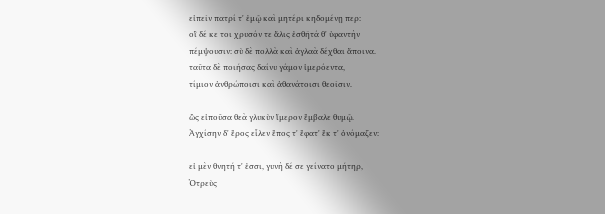εἰπεῖν πατρί τ' ἐμῷ καὶ μητέρι κηδομένῃ περ:
οἳ δέ κε τοι χρυσόν τε ἅλις ἐσθῆτά θ' ὑφαντὴν
πέμψουσιν: σὺ δὲ πολλὰ καὶ ἀγλαὰ δέχθαι ἄποινα.
ταῦτα δὲ ποιήσας δαίνυ γάμον ἱμερόεντα,
τίμιον ἀνθρώποισι καὶ ἀθανάτοισι θεοῖσιν.

ὣς εἰποῦσα θεὰ γλυκὺν ἵμερον ἔμβαλε θυμῷ.
Ἀγχίσην δ' ἔρος εἷλεν ἔπος τ' ἔφατ' ἔκ τ' ὀνόμαζεν:

εἰ μὲν θνητή τ' ἐσσι, γυνὴ δέ σε γείνατο μήτηρ,
Ὀτρεὺς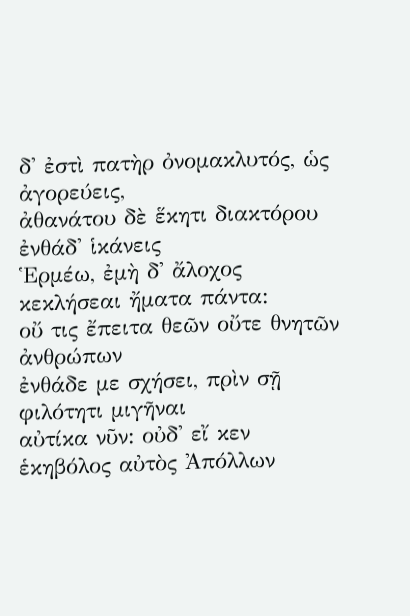δ' ἐστὶ πατὴρ ὀνομακλυτός, ὡς ἀγορεύεις,
ἀθανάτου δὲ ἕκητι διακτόρου ἐνθάδ' ἱκάνεις
Ἑρμέω, ἐμὴ δ' ἄλοχος κεκλήσεαι ἤματα πάντα:
οὔ τις ἔπειτα θεῶν οὔτε θνητῶν ἀνθρώπων
ἐνθάδε με σχήσει, πρὶν σῇ φιλότητι μιγῆναι
αὐτίκα νῦν: οὐδ' εἴ κεν ἑκηβόλος αὐτὸς Ἀπόλλων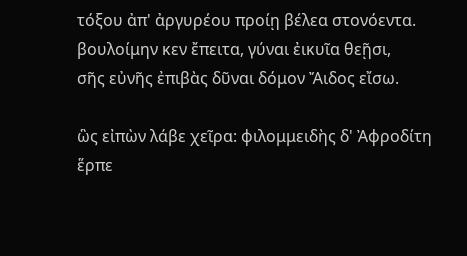τόξου ἀπ' ἀργυρέου προίῃ βέλεα στονόεντα.
βουλοίμην κεν ἔπειτα, γύναι ἐικυῖα θεῇσι,
σῆς εὐνῆς ἐπιβὰς δῦναι δόμον Ἄιδος εἴσω.

ὣς εἰπὼν λάβε χεῖρα: φιλομμειδὴς δ' Ἀφροδίτη
ἕρπε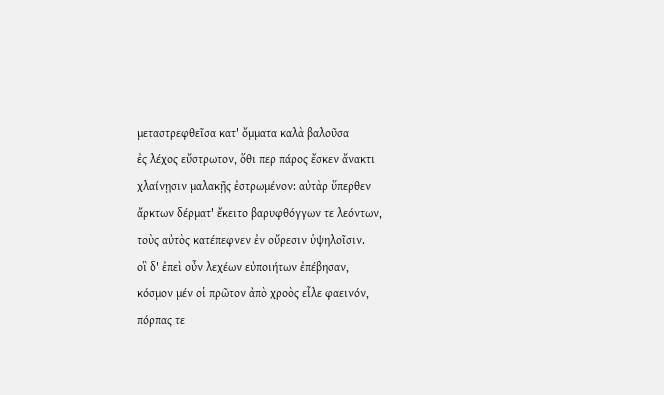μεταστρεφθεῖσα κατ' ὄμματα καλὰ βαλοῦσα
ἐς λέχος εὔστρωτον, ὅθι περ πάρος ἔσκεν ἄνακτι
χλαίνῃσιν μαλακῇς ἐστρωμένον: αὐτὰρ ὕπερθεν
ἄρκτων δέρματ' ἔκειτο βαρυφθόγγων τε λεόντων,
τοὺς αὐτὸς κατέπεφνεν ἐν οὔρεσιν ὑψηλοῖσιν.
οἳ δ' ἐπεὶ οὖν λεχέων εὐποιήτων ἐπέβησαν,
κόσμον μέν οἱ πρῶτον ἀπὸ χροὸς εἷλε φαεινόν,
πόρπας τε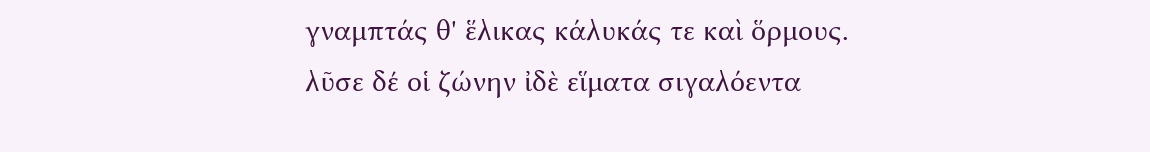γναμπτάς θ' ἕλικας κάλυκάς τε καὶ ὅρμους.
λῦσε δέ οἱ ζώνην ἰδὲ εἵματα σιγαλόεντα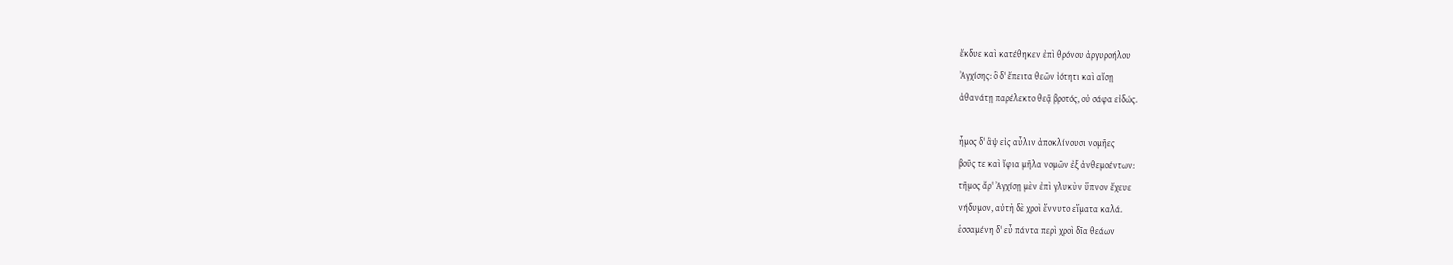ἔκδυε καὶ κατέθηκεν ἐπὶ θρόνου ἀργυροήλου
Ἀγχίσης: ὃ δ' ἔπειτα θεῶν ἰότητι καὶ αἴσῃ
ἀθανάτῃ παρέλεκτο θεᾷ βροτός, οὐ σάφα εἰδώς.

ἦμος δ' ἂψ εἰς αὖλιν ἀποκλίνουσι νομῆες
βοῦς τε καὶ ἴφια μῆλα νομῶν ἐξ ἀνθεμοέντων:
τῆμος ἄρ' Ἀγχίσῃ μὲν ἐπὶ γλυκὺν ὕπνον ἔχευε
νήδυμον, αὐτὴ δὲ χροὶ ἕννυτο εἵματα καλά.
ἑσσαμένη δ' εὖ πάντα περὶ χροὶ δῖα θεάων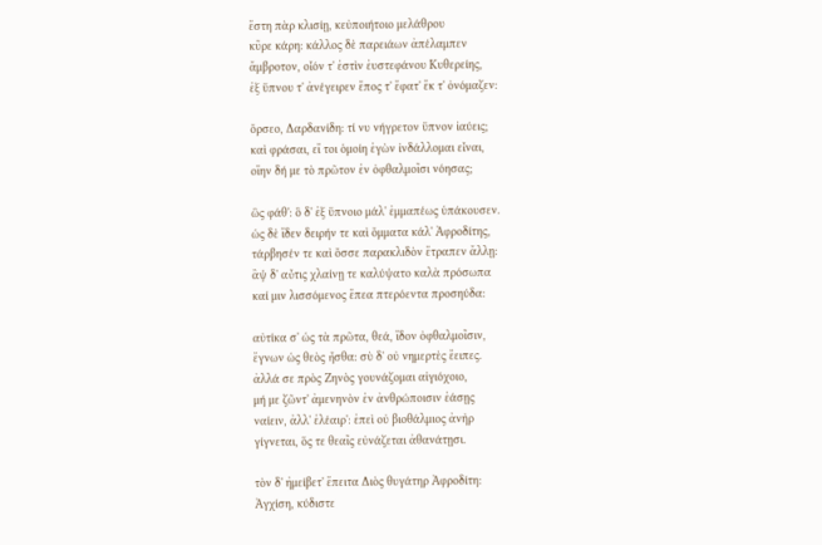ἔστη πὰρ κλισίῃ, κεὐποιήτοιο μελάθρου
κῦρε κάρη: κάλλος δὲ παρειάων ἀπέλαμπεν
ἄμβροτον, οἷόν τ' ἐστὶν ἐυστεφάνου Κυθερείης,
ἐξ ὕπνου τ' ἀνέγειρεν ἔπος τ' ἔφατ' ἔκ τ' ὀνόμαζεν:

ὄρσεο, Δαρδανίδη: τί νυ νήγρετον ὕπνον ἰαύεις;
καὶ φράσαι, εἴ τοι ὁμοίη ἐγὼν ἰνδάλλομαι εἶναι,
οἵην δή με τὸ πρῶτον ἐν ὀφθαλμοῖσι νόησας;

ὣς φάθ': ὃ δ' ἐξ ὕπνοιο μάλ' ἐμμαπέως ὑπάκουσεν.
ὡς δὲ ἴδεν δειρήν τε καὶ ὄμματα κάλ' Ἀφροδίτης,
τάρβησέν τε καὶ ὄσσε παρακλιδὸν ἔτραπεν ἄλλῃ:
ἂψ δ' αὖτις χλαίνῃ τε καλύψατο καλὰ πρόσωπα
καί μιν λισσόμενος ἔπεα πτερόεντα προσηύδα:

αὐτίκα σ' ὡς τὰ πρῶτα, θεά, ἴδον ὀφθαλμοῖσιν,
ἔγνων ὡς θεὸς ἦσθα: σὺ δ' οὐ νημερτὲς ἔειπες.
ἀλλά σε πρὸς Ζηνὸς γουνάζομαι αἰγιόχοιο,
μή με ζῶντ' ἀμενηνὸν ἐν ἀνθρώποισιν ἐάσῃς
ναίειν, ἀλλ' ἐλέαιρ': ἐπεὶ οὐ βιοθάλμιος ἀνὴρ
γίγνεται, ὅς τε θεαῖς εὐνάζεται ἀθανάτῃσι.

τὸν δ' ἠμείβετ' ἔπειτα Διὸς θυγάτηρ Ἀφροδίτη:
Ἀγχίση, κύδιστε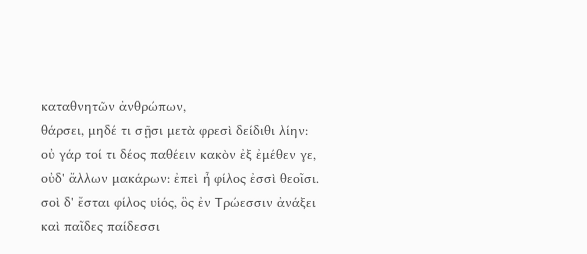καταθνητῶν ἀνθρώπων,
θάρσει, μηδέ τι σῇσι μετὰ φρεσὶ δείδιθι λίην:
οὐ γάρ τοί τι δέος παθέειν κακὸν ἐξ ἐμέθεν γε,
οὐδ' ἄλλων μακάρων: ἐπεὶ ἦ φίλος ἐσσὶ θεοῖσι.
σοὶ δ' ἔσται φίλος υἱός, ὃς ἐν Τρώεσσιν ἀνάξει
καὶ παῖδες παίδεσσι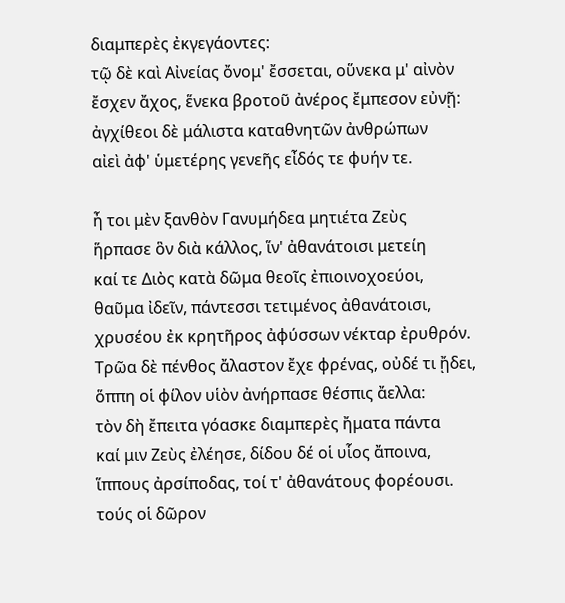διαμπερὲς ἐκγεγάοντες:
τῷ δὲ καὶ Αἰνείας ὄνομ' ἔσσεται, οὕνεκα μ' αἰνὸν
ἔσχεν ἄχος, ἕνεκα βροτοῦ ἀνέρος ἔμπεσον εὐνῇ:
ἀγχίθεοι δὲ μάλιστα καταθνητῶν ἀνθρώπων
αἰεὶ ἀφ' ὑμετέρης γενεῆς εἶδός τε φυήν τε.

ἦ τοι μὲν ξανθὸν Γανυμήδεα μητιέτα Ζεὺς
ἥρπασε ὃν διὰ κάλλος, ἵν' ἀθανάτοισι μετείη
καί τε Διὸς κατὰ δῶμα θεοῖς ἐπιοινοχοεύοι,
θαῦμα ἰδεῖν, πάντεσσι τετιμένος ἀθανάτοισι,
χρυσέου ἐκ κρητῆρος ἀφύσσων νέκταρ ἐρυθρόν.
Τρῶα δὲ πένθος ἄλαστον ἔχε φρένας, οὐδέ τι ᾔδει,
ὅππη οἱ φίλον υἱὸν ἀνήρπασε θέσπις ἄελλα:
τὸν δὴ ἔπειτα γόασκε διαμπερὲς ἤματα πάντα
καί μιν Ζεὺς ἐλέησε, δίδου δέ οἱ υἷος ἄποινα,
ἵππους ἀρσίποδας, τοί τ' ἀθανάτους φορέουσι.
τούς οἱ δῶρον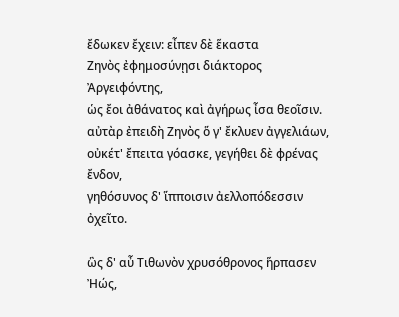ἔδωκεν ἔχειν: εἶπεν δὲ ἕκαστα
Ζηνὸς ἐφημοσύνῃσι διάκτορος Ἀργειφόντης,
ὡς ἔοι ἀθάνατος καὶ ἀγήρως ἶσα θεοῖσιν.
αὐτὰρ ἐπειδὴ Ζηνὸς ὅ γ' ἔκλυεν ἀγγελιάων,
οὐκέτ' ἔπειτα γόασκε, γεγήθει δὲ φρένας ἔνδον,
γηθόσυνος δ' ἵπποισιν ἀελλοπόδεσσιν ὀχεῖτο.

ὣς δ' αὖ Τιθωνὸν χρυσόθρονος ἥρπασεν Ἠώς,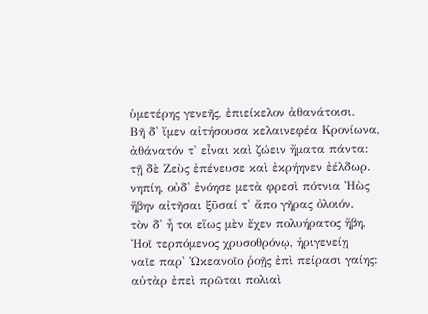ὑμετέρης γενεῆς, ἐπιείκελον ἀθανάτοισι.
Βῆ δ' ἴμεν αἰτήσουσα κελαινεφέα Κρονίωνα,
ἀθάνατόν τ' εἶναι καὶ ζώειν ἤματα πάντα:
τῇ δὲ Ζεὺς ἐπένευσε καὶ ἐκρήηνεν ἐέλδωρ.
νηπίη, οὐδ' ἐνόησε μετὰ φρεσὶ πότνια Ἠὼς
ἥβην αἰτῆσαι ξῦσαί τ' ἄπο γῆρας ὀλοιόν.
τὸν δ' ἦ τοι εἵως μὲν ἔχεν πολυήρατος ἥβη,
Ἠοῖ τερπόμενος χρυσοθρόνῳ, ἠριγενείῃ
ναῖε παρ' Ὠκεανοῖο ῥοῇς ἐπὶ πείρασι γαίης:
αὐτὰρ ἐπεὶ πρῶται πολιαὶ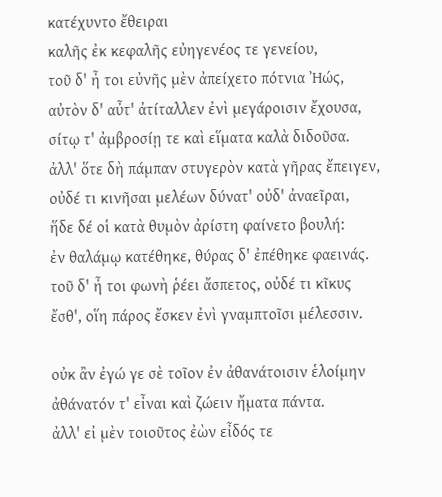κατέχυντο ἔθειραι
καλῆς ἐκ κεφαλῆς εὐηγενέος τε γενείου,
τοῦ δ' ἦ τοι εὐνῆς μὲν ἀπείχετο πότνια Ἠώς,
αὐτὸν δ' αὖτ' ἀτίταλλεν ἐνὶ μεγάροισιν ἔχουσα,
σίτῳ τ' ἀμβροσίῃ τε καὶ εἵματα καλὰ διδοῦσα.
ἀλλ' ὅτε δὴ πάμπαν στυγερὸν κατὰ γῆρας ἔπειγεν,
οὐδέ τι κινῆσαι μελέων δύνατ' οὐδ' ἀναεῖραι,
ἥδε δέ οἱ κατὰ θυμὸν ἀρίστη φαίνετο βουλή:
ἐν θαλάμῳ κατέθηκε, θύρας δ' ἐπέθηκε φαεινάς.
τοῦ δ' ἦ τοι φωνὴ ῥέει ἄσπετος, οὐδέ τι κῖκυς
ἔσθ', οἵη πάρος ἔσκεν ἐνὶ γναμπτοῖσι μέλεσσιν.

οὐκ ἂν ἐγώ γε σὲ τοῖον ἐν ἀθανάτοισιν ἑλοίμην
ἀθάνατόν τ' εἶναι καὶ ζώειν ἤματα πάντα.
ἀλλ' εἰ μὲν τοιοῦτος ἐὼν εἶδός τε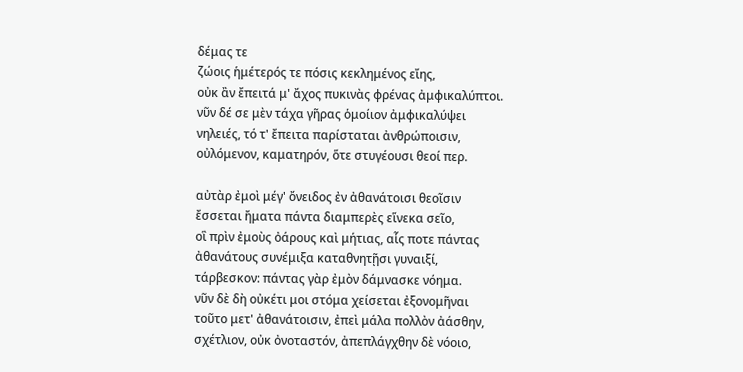δέμας τε
ζώοις ἡμέτερός τε πόσις κεκλημένος εἴης,
οὐκ ἂν ἔπειτά μ' ἄχος πυκινὰς φρένας ἀμφικαλύπτοι.
νῦν δέ σε μὲν τάχα γῆρας ὁμοίιον ἀμφικαλύψει
νηλειές, τό τ' ἔπειτα παρίσταται ἀνθρώποισιν,
οὐλόμενον, καματηρόν, ὅτε στυγέουσι θεοί περ.

αὐτὰρ ἐμοὶ μέγ' ὄνειδος ἐν ἀθανάτοισι θεοῖσιν
ἔσσεται ἤματα πάντα διαμπερὲς εἵνεκα σεῖο,
οἳ πρὶν ἐμοὺς ὀάρους καὶ μήτιας, αἷς ποτε πάντας
ἀθανάτους συνέμιξα καταθνητῇσι γυναιξί,
τάρβεσκον: πάντας γὰρ ἐμὸν δάμνασκε νόημα.
νῦν δὲ δὴ οὐκέτι μοι στόμα χείσεται ἐξονομῆναι
τοῦτο μετ' ἀθανάτοισιν, ἐπεὶ μάλα πολλὸν ἀάσθην,
σχέτλιον, οὐκ ὀνοταστόν, ἀπεπλάγχθην δὲ νόοιο,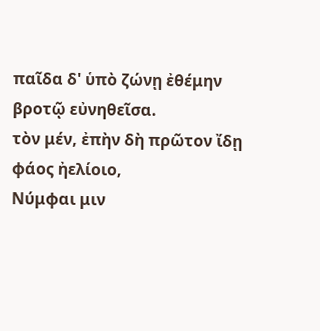παῖδα δ' ὑπὸ ζώνῃ ἐθέμην βροτῷ εὐνηθεῖσα.
τὸν μέν, ἐπὴν δὴ πρῶτον ἴδῃ φάος ἠελίοιο,
Νύμφαι μιν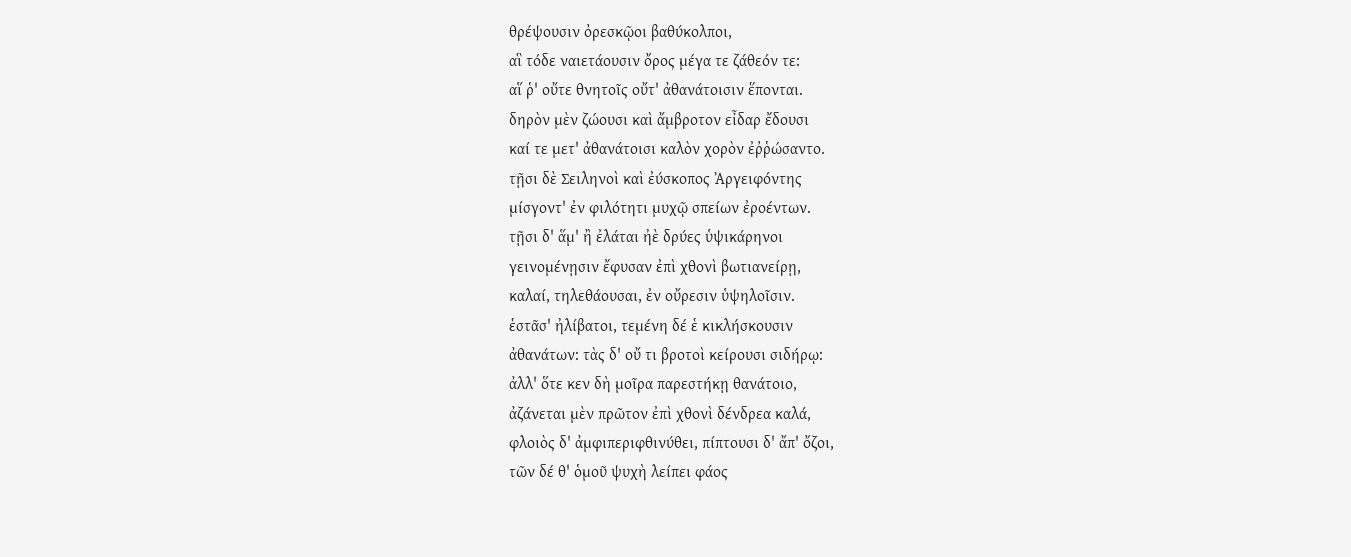θρέψουσιν ὀρεσκῷοι βαθύκολποι,
αἳ τόδε ναιετάουσιν ὄρος μέγα τε ζάθεόν τε:
αἵ ῥ' οὔτε θνητοῖς οὔτ' ἀθανάτοισιν ἕπονται.
δηρὸν μὲν ζώουσι καὶ ἄμβροτον εἶδαρ ἔδουσι
καί τε μετ' ἀθανάτοισι καλὸν χορὸν ἐῤῥώσαντο.
τῇσι δὲ Σειληνοὶ καὶ ἐύσκοπος Ἀργειφόντης
μίσγοντ' ἐν φιλότητι μυχῷ σπείων ἐροέντων.
τῇσι δ' ἅμ' ἢ ἐλάται ἠὲ δρύες ὑψικάρηνοι
γεινομένῃσιν ἔφυσαν ἐπὶ χθονὶ βωτιανείρῃ,
καλαί, τηλεθάουσαι, ἐν οὔρεσιν ὑψηλοῖσιν.
ἑστᾶσ' ἠλίβατοι, τεμένη δέ ἑ κικλήσκουσιν
ἀθανάτων: τὰς δ' οὔ τι βροτοὶ κείρουσι σιδήρῳ:
ἀλλ' ὅτε κεν δὴ μοῖρα παρεστήκῃ θανάτοιο,
ἀζάνεται μὲν πρῶτον ἐπὶ χθονὶ δένδρεα καλά,
φλοιὸς δ' ἀμφιπεριφθινύθει, πίπτουσι δ' ἄπ' ὄζοι,
τῶν δέ θ' ὁμοῦ ψυχὴ λείπει φάος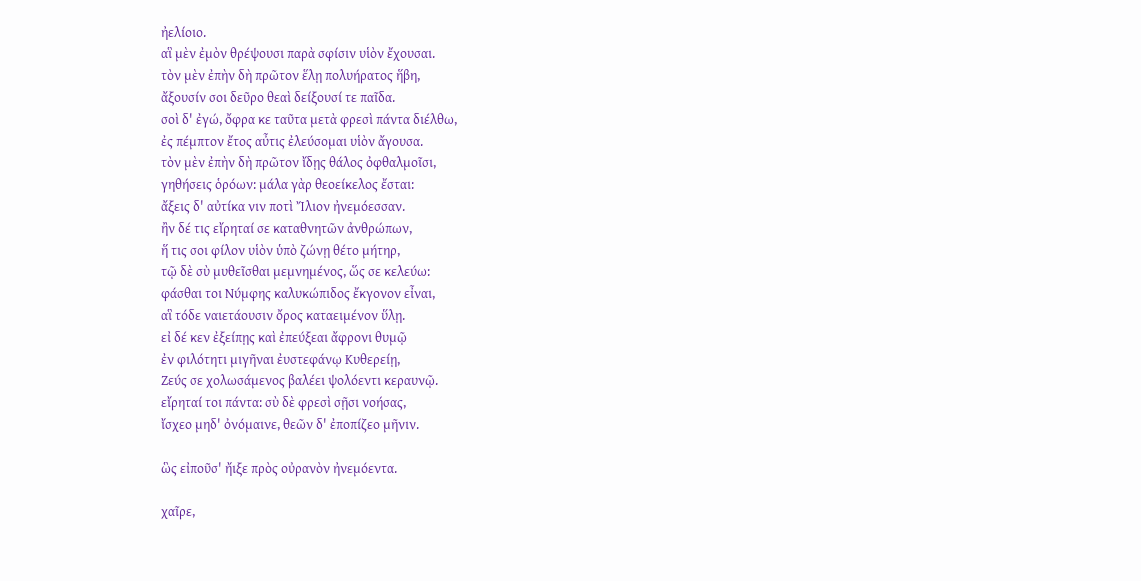ἠελίοιο.
αἳ μὲν ἐμὸν θρέψουσι παρὰ σφίσιν υἱὸν ἔχουσαι.
τὸν μὲν ἐπὴν δὴ πρῶτον ἕλῃ πολυήρατος ἥβη,
ἄξουσίν σοι δεῦρο θεαὶ δείξουσί τε παῖδα.
σοὶ δ' ἐγώ, ὄφρα κε ταῦτα μετὰ φρεσὶ πάντα διέλθω,
ἐς πέμπτον ἔτος αὖτις ἐλεύσομαι υἱὸν ἄγουσα.
τὸν μὲν ἐπὴν δὴ πρῶτον ἴδῃς θάλος ὀφθαλμοῖσι,
γηθήσεις ὁρόων: μάλα γὰρ θεοείκελος ἔσται:
ἄξεις δ' αὐτίκα νιν ποτὶ Ἴλιον ἠνεμόεσσαν.
ἢν δέ τις εἴρηταί σε καταθνητῶν ἀνθρώπων,
ἥ τις σοι φίλον υἱὸν ὑπὸ ζώνῃ θέτο μήτηρ,
τῷ δὲ σὺ μυθεῖσθαι μεμνημένος, ὥς σε κελεύω:
φάσθαι τοι Νύμφης καλυκώπιδος ἔκγονον εἶναι,
αἳ τόδε ναιετάουσιν ὄρος καταειμένον ὕλῃ.
εἰ δέ κεν ἐξείπῃς καὶ ἐπεύξεαι ἄφρονι θυμῷ
ἐν φιλότητι μιγῆναι ἐυστεφάνῳ Κυθερείῃ,
Ζεύς σε χολωσάμενος βαλέει ψολόεντι κεραυνῷ.
εἴρηταί τοι πάντα: σὺ δὲ φρεσὶ σῇσι νοήσας,
ἴσχεο μηδ' ὀνόμαινε, θεῶν δ' ἐποπίζεο μῆνιν.

ὣς εἰποῦσ' ἤιξε πρὸς οὐρανὸν ἠνεμόεντα.

χαῖρε,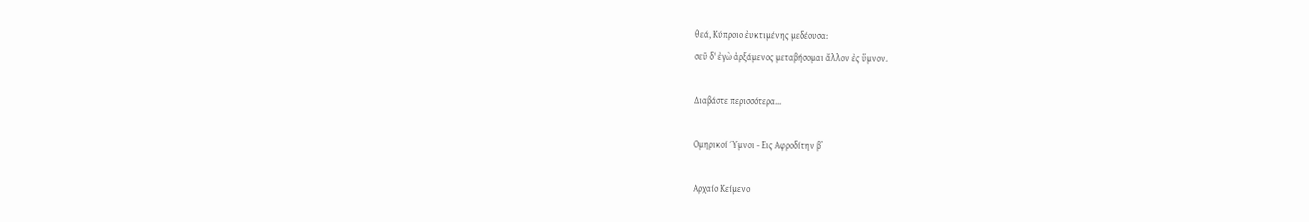θεά, Κύπροιο ἐυκτιμένης μεδέουσα:
σεῦ δ' ἐγὼ ἀρξάμενος μεταβήσομαι ἄλλον ἐς ὕμνον.

Διαβάστε περισσότερα...

Ομηρικοί Ύμνοι - Eις Αφροδίτην β’

Αρχαίο Κείμενο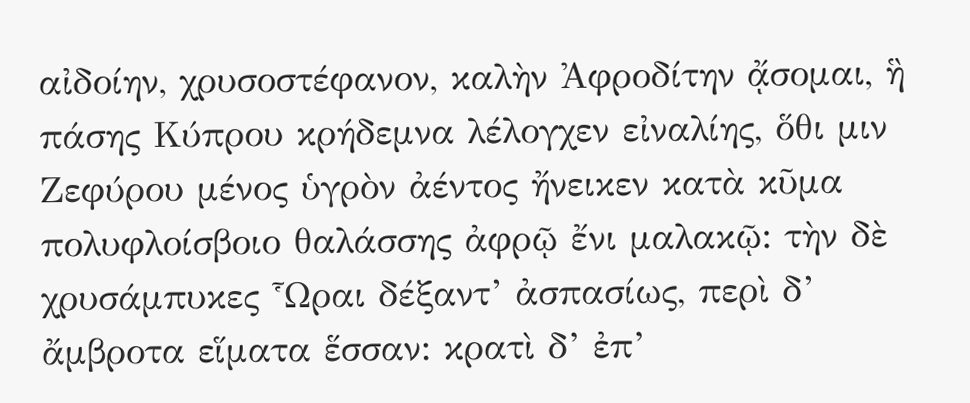αἰδοίην, χρυσοστέφανον, καλὴν Ἀφροδίτην ᾄσομαι, ἣ πάσης Κύπρου κρήδεμνα λέλογχεν εἰναλίης, ὅθι μιν Ζεφύρου μένος ὑγρὸν ἀέντος ἤνεικεν κατὰ κῦμα πολυφλοίσβοιο θαλάσσης ἀφρῷ ἔνι μαλακῷ: τὴν δὲ χρυσάμπυκες Ὧραι δέξαντ’ ἀσπασίως, περὶ δ’ ἄμβροτα εἵματα ἕσσαν: κρατὶ δ’ ἐπ’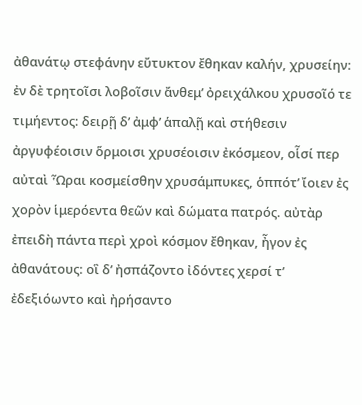ἀθανάτῳ στεφάνην εὔτυκτον ἔθηκαν καλήν, χρυσείην: ἐν δὲ τρητοῖσι λοβοῖσιν ἄνθεμ’ ὀρειχάλκου χρυσοῖό τε τιμήεντος: δειρῇ δ’ ἀμφ’ ἁπαλῇ καὶ στήθεσιν ἀργυφέοισιν ὅρμοισι χρυσέοισιν ἐκόσμεον, οἷσί περ αὐταὶ Ὧραι κοσμείσθην χρυσάμπυκες, ὁππότ’ ἴοιεν ἐς χορὸν ἱμερόεντα θεῶν καὶ δώματα πατρός. αὐτὰρ ἐπειδὴ πάντα περὶ χροὶ κόσμον ἔθηκαν, ἦγον ἐς ἀθανάτους: οἳ δ’ ἠσπάζοντο ἰδόντες χερσί τ’ ἐδεξιόωντο καὶ ἠρήσαντο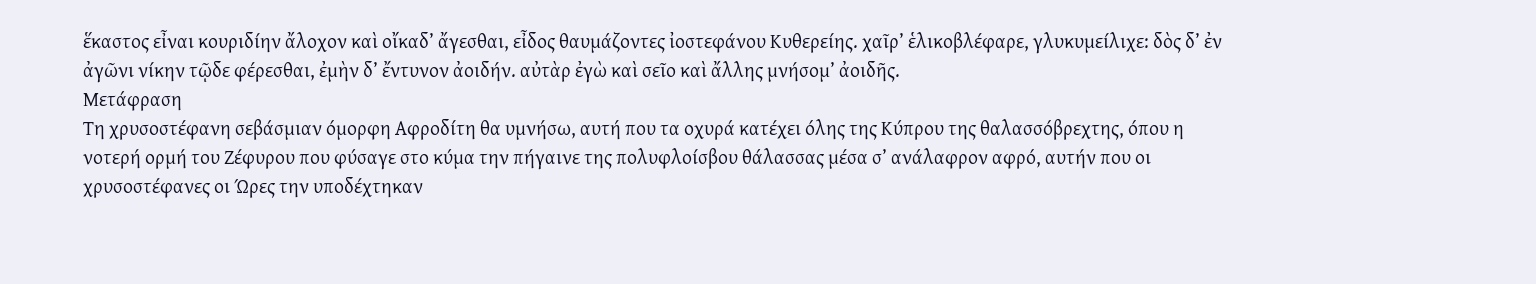ἕκαστος εἶναι κουριδίην ἄλοχον καὶ οἴκαδ’ ἄγεσθαι, εἶδος θαυμάζοντες ἰοστεφάνου Κυθερείης. χαῖρ’ ἑλικοβλέφαρε, γλυκυμείλιχε: δὸς δ’ ἐν ἀγῶνι νίκην τῷδε φέρεσθαι, ἐμὴν δ’ ἔντυνον ἀοιδήν. αὐτὰρ ἐγὼ καὶ σεῖο καὶ ἄλλης μνήσομ’ ἀοιδῆς.
Μετάφραση
Τη χρυσοστέφανη σεβάσμιαν όμορφη Αφροδίτη θα υμνήσω, αυτή που τα οχυρά κατέχει όλης της Κύπρου της θαλασσόβρεχτης, όπου η νοτερή ορμή του Ζέφυρου που φύσαγε στο κύμα την πήγαινε της πολυφλοίσβου θάλασσας μέσα σ’ ανάλαφρον αφρό, αυτήν που οι χρυσοστέφανες οι Ώρες την υποδέχτηκαν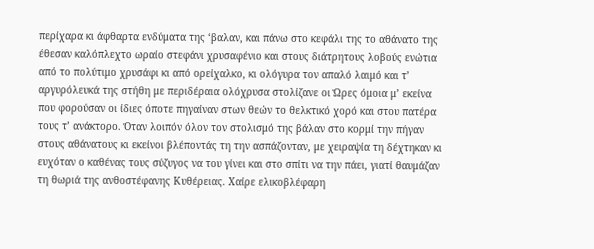περίχαρα κι άφθαρτα ενδύματα της ‘βαλαν, και πάνω στο κεφάλι της το αθάνατο της έθεσαν καλόπλεχτο ωραίο στεφάνι χρυσαφένιο και στους διάτρητους λοβούς ενώτια από το πολύτιμο χρυσάφι κι από ορείχαλκο, κι ολόγυρα τον απαλό λαιμό και τ’ αργυρόλευκά της στήθη με περιδέραια ολόχρυσα στολίζανε οι Ώρες όμοια μ’ εκείνα που φορούσαν οι ίδιες όποτε πηγαίναν στων θεών το θελκτικό χορό και στου πατέρα τους τ’ ανάκτορο. Όταν λοιπόν όλον τον στολισμό της βάλαν στο κορμί την πήγαν στους αθάνατους κι εκείνοι βλέποντάς τη την ασπάζονταν, με χειραψία τη δέχτηκαν κι ευχόταν ο καθένας τους σύζυγος να του γίνει και στο σπίτι να την πάει, γιατί θαυμάζαν τη θωριά της ανθοστέφανης Κυθέρειας. Χαίρε ελικοβλέφαρη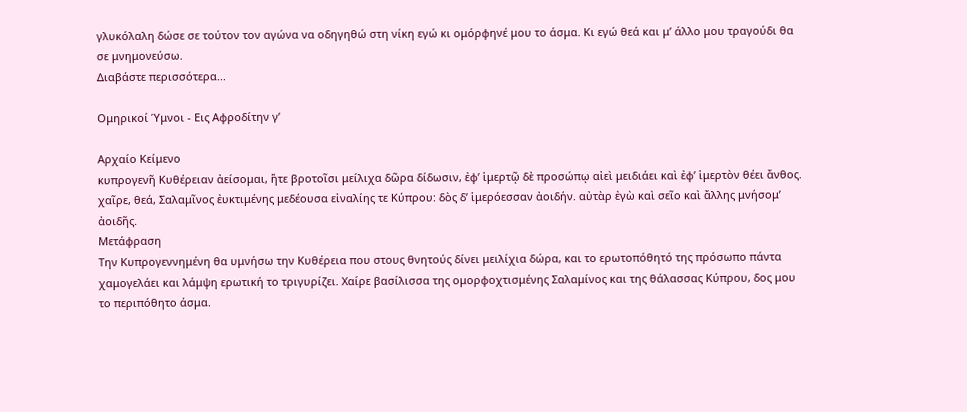γλυκόλαλη δώσε σε τούτον τον αγώνα να οδηγηθώ στη νίκη εγώ κι ομόρφηνέ μου το άσμα. Κι εγώ θεά και μ’ άλλο μου τραγούδι θα σε μνημονεύσω.
Διαβάστε περισσότερα...

Ομηρικοί Ύμνοι - Eις Αφροδίτην γ’

Αρχαίο Κείμενο
κυπρογενῆ Κυθέρειαν ἀείσομαι, ἥτε βροτοῖσι μείλιχα δῶρα δίδωσιν, ἐφ’ ἱμερτῷ δὲ προσώπῳ αἰεὶ μειδιάει καὶ ἐφ’ ἱμερτὸν θέει ἄνθος. χαῖρε, θεά, Σαλαμῖνος ἐυκτιμένης μεδέουσα εἰναλίης τε Κύπρου: δὸς δ’ ἱμερόεσσαν ἀοιδήν. αὐτὰρ ἐγὼ καὶ σεῖο καὶ ἄλλης μνήσομ’ ἀοιδῆς.
Μετάφραση
Την Κυπρογεννημένη θα υμνήσω την Κυθέρεια που στους θνητούς δίνει μειλίχια δώρα, και το ερωτοπόθητό της πρόσωπο πάντα χαμογελάει και λάμψη ερωτική το τριγυρίζει. Χαίρε βασίλισσα της ομορφοχτισμένης Σαλαμίνος και της θάλασσας Κύπρου, δος μου το περιπόθητο άσμα.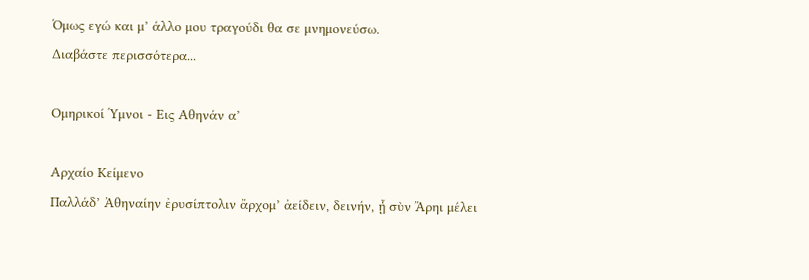Όμως εγώ και μ’ άλλο μου τραγούδι θα σε μνημονεύσω.
Διαβάστε περισσότερα...

Ομηρικοί Ύμνοι - Εις Αθηνάν α’

Αρχαίο Κείμενο
Παλλάδ’ Ἀθηναίην ἐρυσίπτολιν ἄρχομ’ ἀείδειν, δεινήν, ᾗ σὺν Ἄρηι μέλει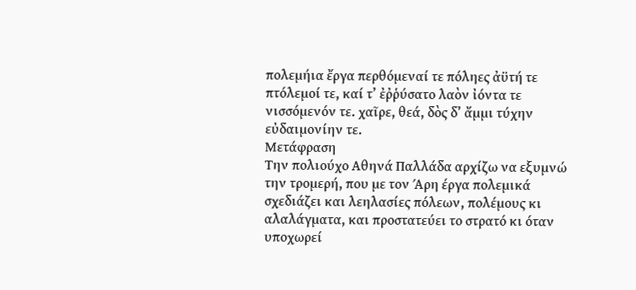πολεμήια ἔργα περθόμεναί τε πόληες ἀϋτή τε πτόλεμοί τε, καί τ’ ἐῤῥύσατο λαὸν ἰόντα τε νισσόμενόν τε. χαῖρε, θεά, δὸς δ’ ἄμμι τύχην εὐδαιμονίην τε.
Μετάφραση
Την πολιούχο Αθηνά Παλλάδα αρχίζω να εξυμνώ την τρομερή, που με τον Άρη έργα πολεμικά σχεδιάζει και λεηλασίες πόλεων, πολέμους κι αλαλάγματα, και προστατεύει το στρατό κι όταν υποχωρεί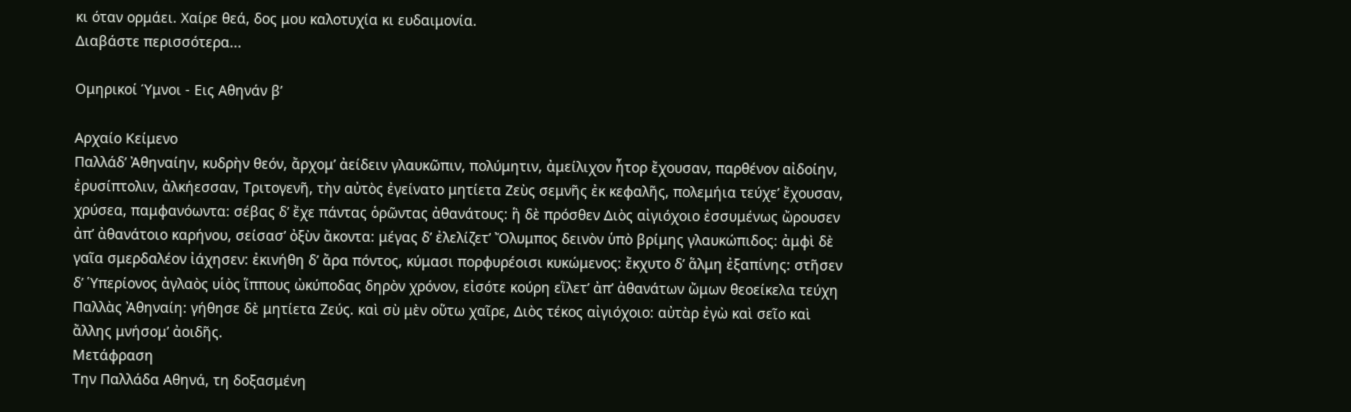κι όταν ορμάει. Χαίρε θεά, δος μου καλοτυχία κι ευδαιμονία.
Διαβάστε περισσότερα...

Ομηρικοί Ύμνοι - Εις Αθηνάν β’

Αρχαίο Κείμενο
Παλλάδ’ Ἀθηναίην, κυδρὴν θεόν, ἄρχομ’ ἀείδειν γλαυκῶπιν, πολύμητιν, ἀμείλιχον ἦτορ ἔχουσαν, παρθένον αἰδοίην, ἐρυσίπτολιν, ἀλκήεσσαν, Τριτογενῆ, τὴν αὐτὸς ἐγείνατο μητίετα Ζεὺς σεμνῆς ἐκ κεφαλῆς, πολεμήια τεύχε’ ἔχουσαν, χρύσεα, παμφανόωντα: σέβας δ’ ἔχε πάντας ὁρῶντας ἀθανάτους: ἣ δὲ πρόσθεν Διὸς αἰγιόχοιο ἐσσυμένως ὤρουσεν ἀπ’ ἀθανάτοιο καρήνου, σείσασ’ ὀξὺν ἄκοντα: μέγας δ’ ἐλελίζετ’ Ὄλυμπος δεινὸν ὑπὸ βρίμης γλαυκώπιδος: ἀμφὶ δὲ γαῖα σμερδαλέον ἰάχησεν: ἐκινήθη δ’ ἄρα πόντος, κύμασι πορφυρέοισι κυκώμενος: ἔκχυτο δ’ ἅλμη ἐξαπίνης: στῆσεν δ’ Ὑπερίονος ἀγλαὸς υἱὸς ἵππους ὠκύποδας δηρὸν χρόνον, εἰσότε κούρη εἵλετ’ ἀπ’ ἀθανάτων ὤμων θεοείκελα τεύχη Παλλὰς Ἀθηναίη: γήθησε δὲ μητίετα Ζεύς. καὶ σὺ μὲν οὕτω χαῖρε, Διὸς τέκος αἰγιόχοιο: αὐτὰρ ἐγὼ καὶ σεῖο καὶ ἄλλης μνήσομ’ ἀοιδῆς.
Μετάφραση
Την Παλλάδα Αθηνά, τη δοξασμένη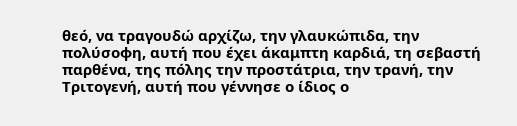θεό, να τραγουδώ αρχίζω, την γλαυκώπιδα, την πολύσοφη, αυτή που έχει άκαμπτη καρδιά, τη σεβαστή παρθένα, της πόλης την προστάτρια, την τρανή, την Τριτογενή, αυτή που γέννησε ο ίδιος ο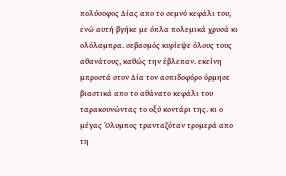πολύσοφος Δίας απο το σεμνό κεφάλι του, ενώ αυτή βγήκε με όπλα πολεμικά χρυσά κι ολόλαμπρα. σεβασμός κυρίεψε όλους τους αθανάτους, καθώς την έβλεπαν. εκείνη μπροστά στον Δία τον ασπιδοφόρο όρμησε βιαστικά απο το αθάνατο κεφάλι του ταρακουνώντας το οξύ κοντάρι της. κι ο μέγας Όλυμπος τρανταζόταν τρομερά απο τη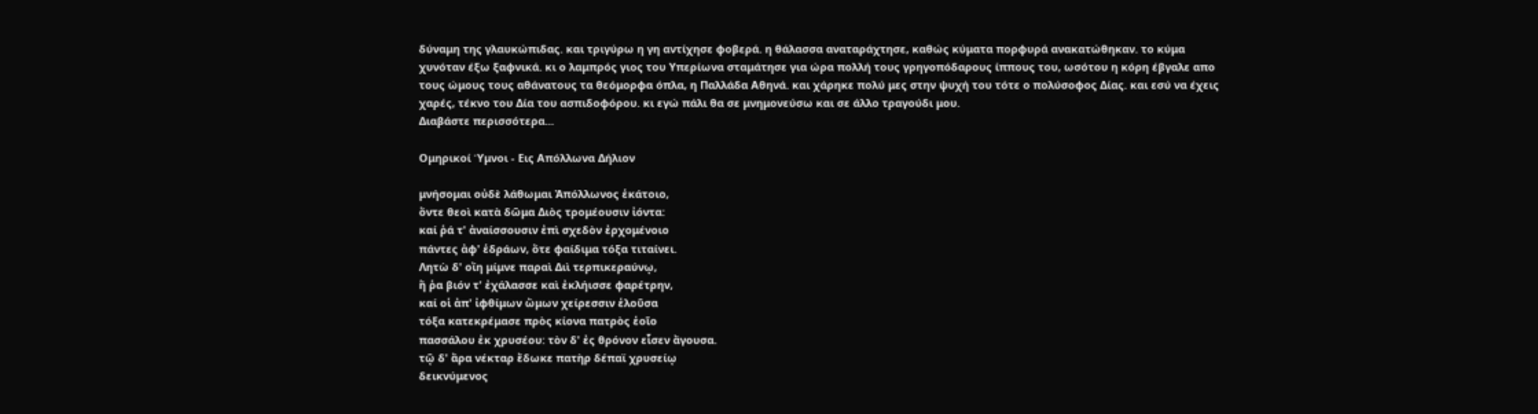δύναμη της γλαυκώπιδας. και τριγύρω η γη αντίχησε φοβερά. η θάλασσα αναταράχτησε, καθώς κύματα πορφυρά ανακατώθηκαν. το κύμα χυνόταν έξω ξαφνικά. κι ο λαμπρός γιος του Υπερίωνα σταμάτησε για ώρα πολλή τους γρηγοπόδαρους ίππους του, ωσότου η κόρη έβγαλε απο τους ώμους τους αθάνατους τα θεόμορφα όπλα, η Παλλάδα Αθηνά. και χάρηκε πολύ μες στην ψυχή του τότε ο πολύσοφος Δίας. και εσύ να έχεις χαρές, τέκνο του Δία του ασπιδοφόρου. κι εγώ πάλι θα σε μνημονεύσω και σε άλλο τραγούδι μου.
Διαβάστε περισσότερα...

Ομηρικοί Ύμνοι - Εις Απόλλωνα Δήλιον

μνήσομαι οὐδὲ λάθωμαι Ἀπόλλωνος ἑκάτοιο,
ὅντε θεοὶ κατὰ δῶμα Διὸς τρομέουσιν ἰόντα:
καί ῥά τ' ἀναίσσουσιν ἐπὶ σχεδὸν ἐρχομένοιο
πάντες ἀφ' ἑδράων, ὅτε φαίδιμα τόξα τιταίνει.
Λητὼ δ' οἴη μίμνε παραὶ Διὶ τερπικεραύνῳ,
ἥ ῥα βιόν τ' ἐχάλασσε καὶ ἐκλήισσε φαρέτρην,
καί οἱ ἀπ' ἰφθίμων ὤμων χείρεσσιν ἑλοῦσα
τόξα κατεκρέμασε πρὸς κίονα πατρὸς ἑοῖο
πασσάλου ἐκ χρυσέου: τὸν δ' ἐς θρόνον εἷσεν ἄγουσα.
τῷ δ' ἄρα νέκταρ ἔδωκε πατὴρ δέπαϊ χρυσείῳ
δεικνύμενος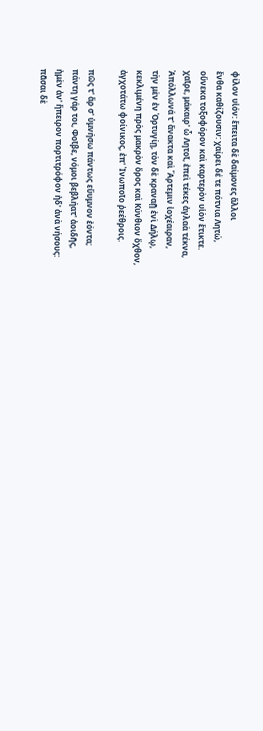φίλον υἱόν: ἔπειτα δὲ δαίμονες ἄλλοι
ἔνθα καθίζουσιν: χαίρει δέ τε πότνια Λητώ,
οὕνεκα τοξοφόρον καὶ καρτερὸν υἱὸν ἔτικτε.
χαῖρε, μάκαιρ' ὦ Λητοῖ, ἐπεὶ τέκες ἀγλαὰ τέκνα,
Ἀπόλλωνά τ' ἄνακτα καὶ Ἄρτεμιν ἰοχέαιραν,
τὴν μὲν ἐν Ὀρτυγίῃ, τὸν δὲ κραναῇ ἐνὶ Δήλῳ,
κεκλιμένη πρὸς μακρὸν ὄρος καὶ Κύνθιον ὄχθον,
ἀγχοτάτω φοίνικος, ἐπ' Ἰνωποῖο ῥεέθροις.

πῶς τ' ἄρ σ' ὑμνήσω πάντως εὔυμνον ἐόντα;
πάντη γάρ τοι, Φοῖβε, νόμοι βεβλήατ' ἀοιδῆς,
ἠμὲν ἀν' ἤπειρον πορτιτρόφον ἠδ' ἀνὰ νήσους:
πᾶσαι δὲ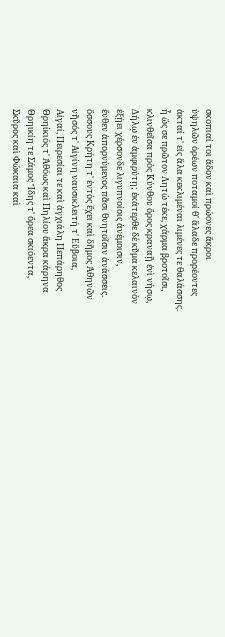σκοπιαί τοι ἅδον καὶ πρώονες ἄκροι
ὑψηλῶν ὀρέων ποταμοί θ' ἅλαδε προρέοντες
ἀκταί τ' εἰς ἅλα κεκλιμέναι λιμένες τε θαλάσσης.
ἦ ὥς σε πρῶτον Λητὼ τέκε, χάρμα βροτοῖσι,
κλινθεῖσα πρὸς Κύνθου ὄρος κραναῇ ἐνὶ νήσῳ,
Δήλῳ ἐν ἀμφιρύτῃ; ἑκάτερθε δὲ κῦμα κελαινὸν
ἐξῄει χέρσονδε λιγυπνοίοις ἀνέμοισιν,
ἔνθεν ἀπορνύμενος πᾶσι θνητοῖσιν ἀνάσσεις.
ὅσσους Κρήτη τ' ἐντὸς ἔχει καὶ δῆμος Ἀθηνῶν
νῆσός τ' Αἰγίνη ναυσικλειτή τ' Εὔβοια,
Αἰγαί, Πειρεσίαι τε καὶ ἀγχιάλη Πεπάρηθος
Θρηίκιός τ' Ἀθόως καὶ Πηλίου ἄκρα κάρηνα
Θρηικίη τε Σάμος Ἴδης τ' ὄρεα σκιόεντα,
Σκῦρος καὶ Φώκαια καὶ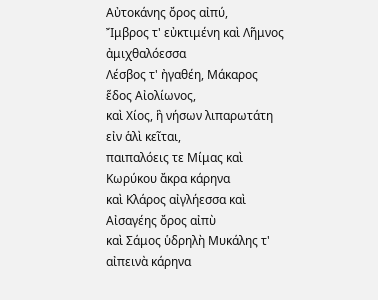Αὐτοκάνης ὄρος αἰπύ,
Ἴμβρος τ' εὐκτιμένη καὶ Λῆμνος ἀμιχθαλόεσσα
Λέσβος τ' ἠγαθέη, Μάκαρος ἕδος Αἰολίωνος,
καὶ Χίος, ἣ νήσων λιπαρωτάτη εἰν ἁλὶ κεῖται,
παιπαλόεις τε Μίμας καὶ Κωρύκου ἄκρα κάρηνα
καὶ Κλάρος αἰγλήεσσα καὶ Αἰσαγέης ὄρος αἰπὺ
καὶ Σάμος ὑδρηλὴ Μυκάλης τ' αἰπεινὰ κάρηνα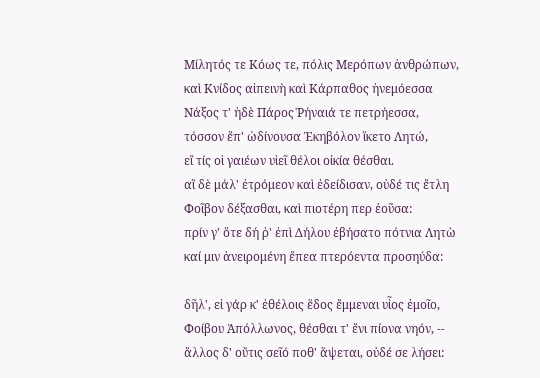Μίλητός τε Κόως τε, πόλις Μερόπων ἀνθρώπων,
καὶ Κνίδος αἰπεινὴ καὶ Κάρπαθος ἠνεμόεσσα
Νάξος τ' ἠδὲ Πάρος Ῥήναιά τε πετρήεσσα,
τόσσον ἔπ' ὠδίνουσα Ἑκηβόλον ἵκετο Λητώ,
εἴ τίς οἱ γαιέων υἱεῖ θέλοι οἰκία θέσθαι.
αἳ δὲ μάλ' ἐτρόμεον καὶ ἐδείδισαν, οὐδέ τις ἔτλη
Φοῖβον δέξασθαι, καὶ πιοτέρη περ ἐοῦσα:
πρίν γ' ὅτε δή ῥ' ἐπὶ Δήλου ἐβήσατο πότνια Λητὼ
καί μιν ἀνειρομένη ἔπεα πτερόεντα προσηύδα:

δῆλ', εἰ γάρ κ' ἐθέλοις ἕδος ἔμμεναι υἷος ἐμοῖο,
Φοίβου Ἀπόλλωνος, θέσθαι τ' ἔνι πίονα νηόν, --
ἄλλος δ' οὔτις σεῖό ποθ' ἅψεται, οὐδέ σε λήσει: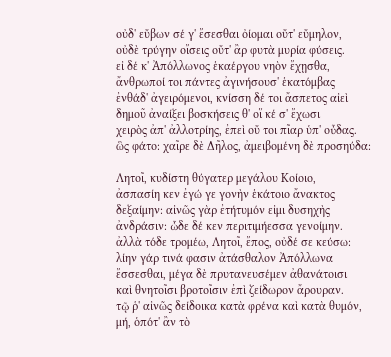οὐδ' εὔβων σέ γ' ἔσεσθαι ὀίομαι οὔτ' εὔμηλον,
οὐδὲ τρύγην οἴσεις οὔτ' ἂρ φυτὰ μυρία φύσεις.
εἰ δέ κ' Ἀπόλλωνος ἑκαέργου νηὸν ἔχῃσθα,
ἄνθρωποί τοι πάντες ἀγινήσουσ' ἑκατόμβας
ἐνθάδ' ἀγειρόμενοι, κνίσση δέ τοι ἄσπετος αἰεὶ
δημοῦ ἀναίξει βοσκήσεις θ' οἵ κέ σ' ἔχωσι
χειρὸς ἀπ' ἀλλοτρίης, ἐπεὶ οὔ τοι πῖαρ ὑπ' οὖδας.
ὣς φάτο: χαῖρε δὲ Δῆλος, ἀμειβομένη δὲ προσηύδα:

Λητοῖ, κυδίστη θύγατερ μεγάλου Κοίοιο,
ἀσπασίη κεν ἐγώ γε γονὴν ἑκάτοιο ἄνακτος
δεξαίμην: αἰνῶς γὰρ ἐτήτυμόν εἰμι δυσηχὴς
ἀνδράσιν: ὧδε δέ κεν περιτιμήεσσα γενοίμην.
ἀλλὰ τόδε τρομέω, Λητοῖ, ἔπος, οὐδέ σε κεύσω:
λίην γάρ τινά φασιν ἀτάσθαλον Ἀπόλλωνα
ἔσσεσθαι, μέγα δὲ πρυτανευσέμεν ἀθανάτοισι
καὶ θνητοῖσι βροτοῖσιν ἐπὶ ζείδωρον ἄρουραν.
τῷ ῥ' αἰνῶς δείδοικα κατὰ φρένα καὶ κατὰ θυμόν,
μή, ὁπότ' ἂν τὸ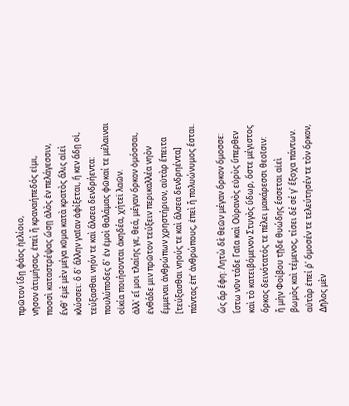πρῶτον ἴδῃ φάος ἠελίοιο,
νῆσον ἀτιμήσας, ἐπεὶ ἦ κραναήπεδός εἰμι,
ποσσὶ καταστρέψας ὤσῃ ἁλὸς ἐν πελάγεσσιν,
ἔνθ' ἐμὲ μὲν μέγα κῦμα κατὰ κρατὸς ἅλις αἰεὶ
κλύσσει: ὃ δ' ἄλλην γαῖαν ἀφίξεται, ἥ κεν ἅδῃ οἱ,
τεύξασθαι νηόν τε καὶ ἄλσεα δενδρήεντα:
πουλύποδες δ' ἐν ἐμοὶ θαλάμας φῶκαί τε μέλαιναι
οἰκία ποιήσονται ἀκηδέα, χήτεϊ λαῶν.
ἀλλ' εἴ μοι τλαίης γε, θεά, μέγαν ὅρκον ὀμόσσαι,
ἐνθάδε μιν πρῶτον τεύξειν περικαλλέα νηὸν
ἔμμεναι ἀνθρώπων χρηστήριον, αὐτὰρ ἔπειτα
[τεύξασθαι νηούς τε καὶ ἄλσεα δενδρηέντα]
πάντας ἐπ' ἀνθρώπους, ἐπεὶ ἦ πολυώνυμος ἔσται.

ὣς ἄρ ἔφη: Λητὼ δὲ θεῶν μέγαν ὅρκον ὄμοσσε:
ἴστω νῦν τάδε Γαῖα καὶ Οὐρανὸς εὐρὺς ὕπερθεν
καὶ τὸ κατειβόμενον Στυγὸς ὕδωρ, ὅστε μέγιστος
ὅρκος δεινότατός τε πέλει μακάρεσσι θεοῖσιν:
ἦ μὴν Φοίβου τῇδε θυώδης ἔσσεται αἰεὶ
βωμὸς καὶ τέμενος, τίσει δέ σέ γ' ἔξοχα πάντων.
αὐτὰρ ἐπεί ῥ' ὄμοσέν τε τελεύτησέν τε τὸν ὅρκον,
Δῆλος μὲν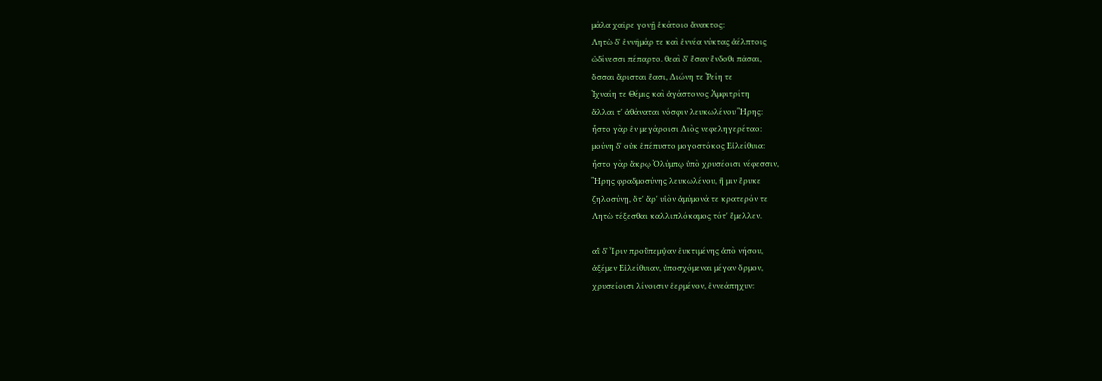μάλα χαῖρε γονῇ ἑκάτοιο ἄνακτος:
Λητὼ δ' ἐννῆμάρ τε καὶ ἐννέα νύκτας ἀέλπτοις
ὠδίνεσσι πέπαρτο. θεαὶ δ' ἔσαν ἔνδοθι πᾶσαι,
ὅσσαι ἄρισται ἔασι, Διώνη τε Ῥείη τε
Ἰχναίη τε Θέμις καὶ ἀγάστονος Ἀμφιτρίτη
ἄλλαι τ' ἀθάναται νόσφιν λευκωλένου Ἥρης:
ἧστο γὰρ ἐν μεγάροισι Διὸς νεφεληγερέταο:
μούνη δ' οὐκ ἐπέπυστο μογοστόκος Εἰλείθυια:
ἧστο γὰρ ἄκρῳ Ὀλύμπῳ ὑπὸ χρυσέοισι νέφεσσιν,
Ἥρης φραδμοσύνης λευκωλένου, ἥ μιν ἔρυκε
ζηλοσύνῃ, ὅτ' ἄρ' υἱὸν ἀμύμονά τε κρατερόν τε
Λητὼ τέξεσθαι καλλιπλόκαμος τότ' ἔμελλεν.

αἳ δ' Ἶριν προὔπεμψαν ἐυκτιμένης ἀπὸ νήσου,
ἀξέμεν Εἰλείθυιαν, ὑποσχόμεναι μέγαν ὅρμον,
χρυσείοισι λίνοισιν ἐερμένον, ἐννεάπηχυν: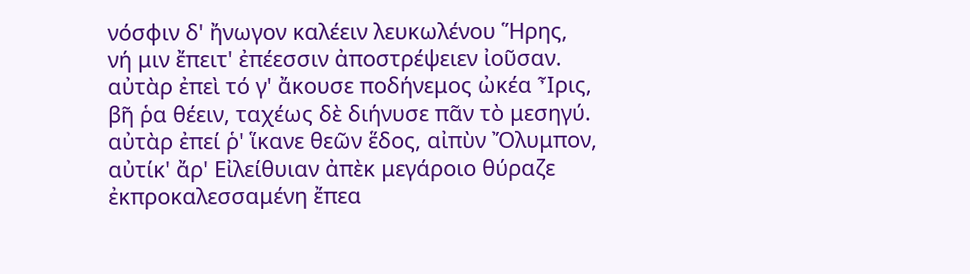νόσφιν δ' ἤνωγον καλέειν λευκωλένου Ἥρης,
νή μιν ἔπειτ' ἐπέεσσιν ἀποστρέψειεν ἰοῦσαν.
αὐτὰρ ἐπεὶ τό γ' ἄκουσε ποδήνεμος ὠκέα Ἶρις,
βῆ ῥα θέειν, ταχέως δὲ διήνυσε πᾶν τὸ μεσηγύ.
αὐτὰρ ἐπεί ῥ' ἵκανε θεῶν ἕδος, αἰπὺν Ὄλυμπον,
αὐτίκ' ἄρ' Εἰλείθυιαν ἀπὲκ μεγάροιο θύραζε
ἐκπροκαλεσσαμένη ἔπεα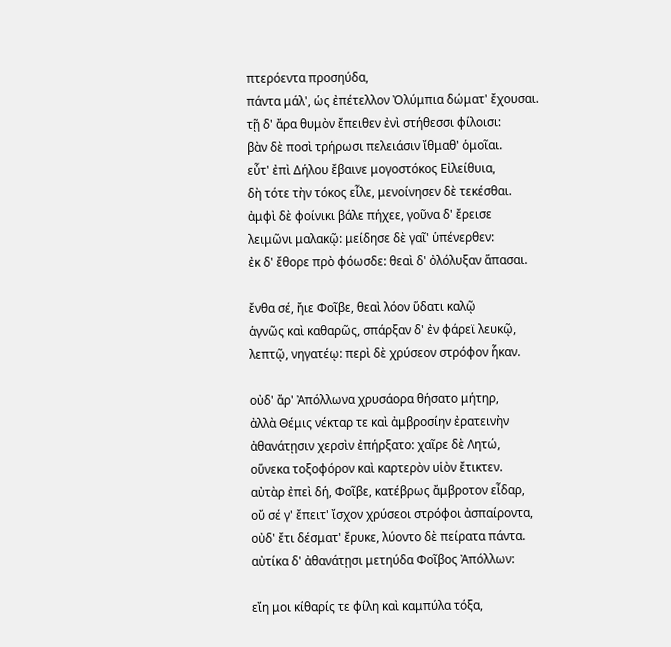πτερόεντα προσηύδα,
πάντα μάλ', ὡς ἐπέτελλον Ὀλύμπια δώματ' ἔχουσαι.
τῇ δ' ἄρα θυμὸν ἔπειθεν ἐνὶ στήθεσσι φίλοισι:
βὰν δὲ ποσὶ τρήρωσι πελειάσιν ἴθμαθ' ὁμοῖαι.
εὖτ' ἐπὶ Δήλου ἔβαινε μογοστόκος Εἰλείθυια,
δὴ τότε τὴν τόκος εἷλε, μενοίνησεν δὲ τεκέσθαι.
ἀμφὶ δὲ φοίνικι βάλε πήχεε, γοῦνα δ' ἔρεισε
λειμῶνι μαλακῷ: μείδησε δὲ γαῖ' ὑπένερθεν:
ἐκ δ' ἔθορε πρὸ φόωσδε: θεαὶ δ' ὀλόλυξαν ἅπασαι.

ἔνθα σέ, ἤιε Φοῖβε, θεαὶ λόον ὕδατι καλῷ
ἁγνῶς καὶ καθαρῶς, σπάρξαν δ' ἐν φάρεϊ λευκῷ,
λεπτῷ, νηγατέῳ: περὶ δὲ χρύσεον στρόφον ἧκαν.

οὐδ' ἄρ' Ἀπόλλωνα χρυσάορα θήσατο μήτηρ,
ἀλλὰ Θέμις νέκταρ τε καὶ ἀμβροσίην ἐρατεινὴν
ἀθανάτῃσιν χερσὶν ἐπήρξατο: χαῖρε δὲ Λητώ,
οὕνεκα τοξοφόρον καὶ καρτερὸν υἱὸν ἔτικτεν.
αὐτὰρ ἐπεὶ δή, Φοῖβε, κατέβρως ἄμβροτον εἶδαρ,
οὔ σέ γ' ἔπειτ' ἴσχον χρύσεοι στρόφοι ἀσπαίροντα,
οὐδ' ἔτι δέσματ' ἔρυκε, λύοντο δὲ πείρατα πάντα.
αὐτίκα δ' ἀθανάτῃσι μετηύδα Φοῖβος Ἀπόλλων:

εἴη μοι κίθαρίς τε φίλη καὶ καμπύλα τόξα,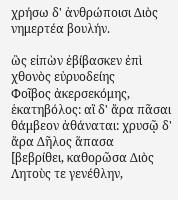χρήσω δ' ἀνθρώποισι Διὸς νημερτέα βουλήν.

ὣς εἰπὼν ἐβίβασκεν ἐπὶ χθονὸς εὐρυοδείης
Φοῖβος ἀκερσεκόμης, ἑκατηβόλος: αἳ δ' ἄρα πᾶσαι
θάμβεον ἀθάναται: χρυσῷ δ' ἄρα Δῆλος ἅπασα
[βεβρίθει, καθορῶσα Διὸς Λητοὺς τε γενέθλην,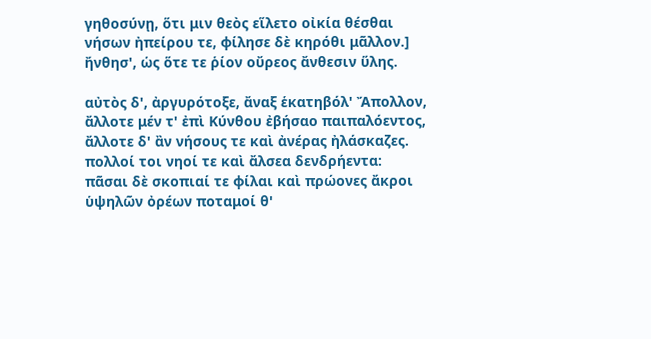γηθοσύνῃ, ὅτι μιν θεὸς εἵλετο οἰκία θέσθαι
νήσων ἠπείρου τε, φίλησε δὲ κηρόθι μᾶλλον.]
ἤνθησ', ὡς ὅτε τε ῥίον οὔρεος ἄνθεσιν ὕλης.

αὐτὸς δ', ἀργυρότοξε, ἄναξ ἑκατηβόλ' Ἄπολλον,
ἄλλοτε μέν τ' ἐπὶ Κύνθου ἐβήσαο παιπαλόεντος,
ἄλλοτε δ' ἂν νήσους τε καὶ ἀνέρας ἠλάσκαζες.
πολλοί τοι νηοί τε καὶ ἄλσεα δενδρήεντα:
πᾶσαι δὲ σκοπιαί τε φίλαι καὶ πρώονες ἄκροι
ὑψηλῶν ὀρέων ποταμοί θ'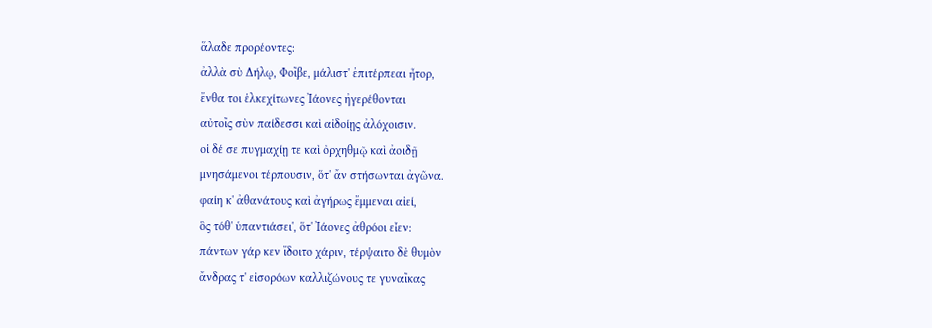ἅλαδε προρέοντες:
ἀλλὰ σὺ Δήλῳ, Φοῖβε, μάλιστ' ἐπιτέρπεαι ἦτορ,
ἔνθα τοι ἑλκεχίτωνες Ἰάονες ἠγερέθονται
αὐτοῖς σὺν παίδεσσι καὶ αἰδοίῃς ἀλόχοισιν.
οἱ δέ σε πυγμαχίῃ τε καὶ ὀρχηθμῷ καὶ ἀοιδῇ
μνησάμενοι τέρπουσιν, ὅτ' ἄν στήσωνται ἀγῶνα.
φαίη κ' ἀθανάτους καὶ ἀγήρως ἔμμεναι αἰεί,
ὃς τόθ' ὑπαντιάσει', ὅτ' Ἰάονες ἀθρόοι εἶεν:
πάντων γάρ κεν ἴδοιτο χάριν, τέρψαιτο δὲ θυμὸν
ἄνδρας τ' εἰσορόων καλλιζώνους τε γυναῖκας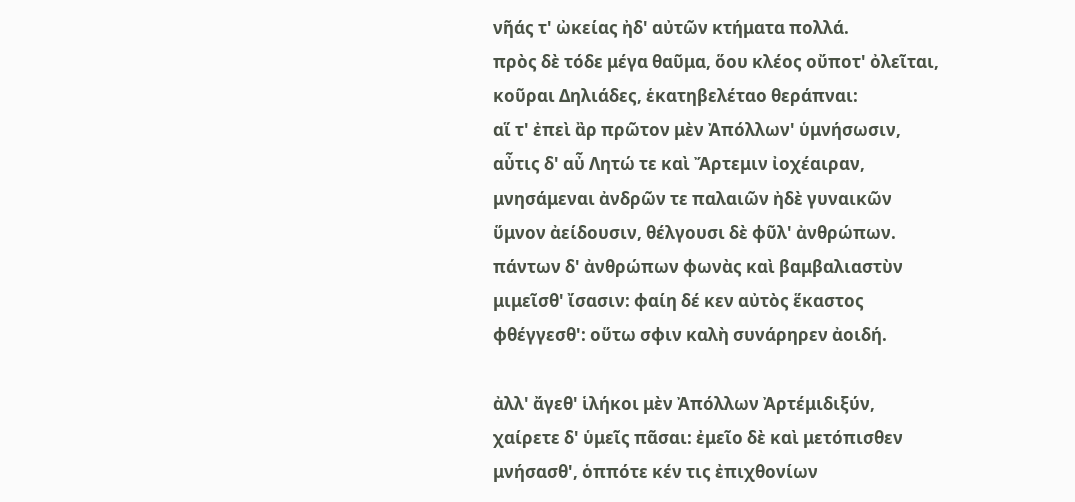νῆάς τ' ὠκείας ἠδ' αὐτῶν κτήματα πολλά.
πρὸς δὲ τόδε μέγα θαῦμα, ὅου κλέος οὔποτ' ὀλεῖται,
κοῦραι Δηλιάδες, ἑκατηβελέταο θεράπναι:
αἵ τ' ἐπεὶ ἂρ πρῶτον μὲν Ἀπόλλων' ὑμνήσωσιν,
αὖτις δ' αὖ Λητώ τε καὶ Ἄρτεμιν ἰοχέαιραν,
μνησάμεναι ἀνδρῶν τε παλαιῶν ἠδὲ γυναικῶν
ὕμνον ἀείδουσιν, θέλγουσι δὲ φῦλ' ἀνθρώπων.
πάντων δ' ἀνθρώπων φωνὰς καὶ βαμβαλιαστὺν
μιμεῖσθ' ἴσασιν: φαίη δέ κεν αὐτὸς ἕκαστος
φθέγγεσθ': οὕτω σφιν καλὴ συνάρηρεν ἀοιδή.

ἀλλ' ἄγεθ' ἱλήκοι μὲν Ἀπόλλων Ἀρτέμιδιξύν,
χαίρετε δ' ὑμεῖς πᾶσαι: ἐμεῖο δὲ καὶ μετόπισθεν
μνήσασθ', ὁππότε κέν τις ἐπιχθονίων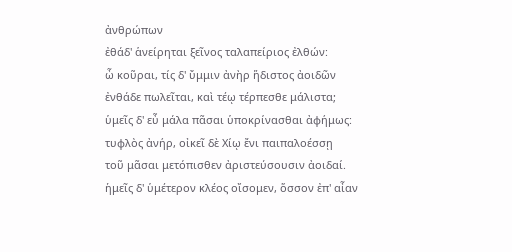ἀνθρώπων
ἐθάδ' ἁνείρηται ξεῖνος ταλαπείριος ἐλθών:
ὦ κοῦραι, τίς δ' ὔμμιν ἀνὴρ ἥδιστος ἀοιδῶν
ἐνθάδε πωλεῖται, καὶ τέῳ τέρπεσθε μάλιστα;
ὑμεῖς δ' εὖ μάλα πᾶσαι ὑποκρίνασθαι ἀφήμως:
τυφλὸς ἀνήρ, οἰκεῖ δὲ Χίῳ ἔνι παιπαλοέσσῃ
τοῦ μᾶσαι μετόπισθεν ἀριστεύσουσιν ἀοιδαί.
ἡμεῖς δ' ὑμέτερον κλέος οἴσομεν, ὅσσον ἐπ' αἶαν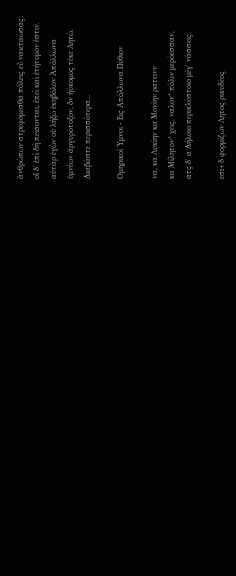ἀνθρώπων στρεφόμεσθα πόλεις εὖ ναιεταώσας:
οἳ δ' ἐπὶ δὴ πείσονται, ἐπεὶ καὶ ἐτήτυμόν ἐστιν.
αὐτὰρ ἐγὼν οὐ λήξω ἑκηβόλον Ἀπόλλωνα
ὑμνέων ἀργυρότοξον, ὃν ἠύκομος τέκε Λητώ.
Διαβάστε περισσότερα...

Ομηρικοί Ύμνοι - Εις Απόλλωνα Πύθιον

να, κα Λυκίην κα Μονίην ρατεινν
κα Μίλητον* χεις, ναλον* πόλιν μερόεσσαν,
ατς δ' α Δήλοιο περικλύστοιο μέγ' νάσσεις.

εσι+ δ φορμίζων Λητος ρικυδέος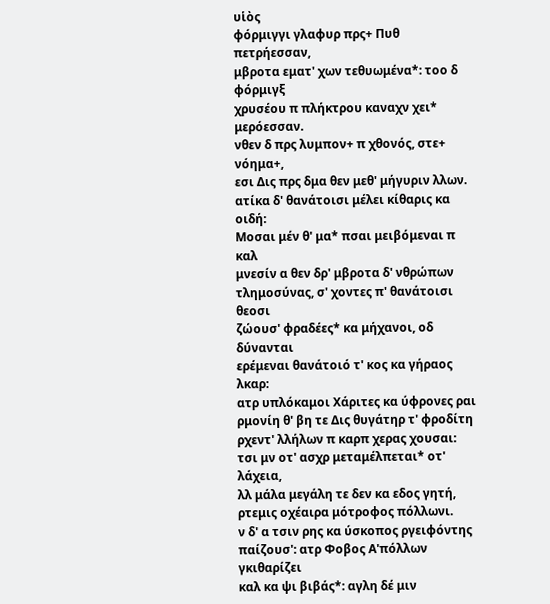υἱὸς
φόρμιγγι γλαφυρ πρς+ Πυθ πετρήεσσαν,
μβροτα εματ' χων τεθυωμένα*: τοο δ φόρμιγξ
χρυσέου π πλήκτρου καναχν χει* μερόεσσαν.
νθεν δ πρς λυμπον+ π χθονός, στε+ νόημα+,
εσι Δις πρς δμα θεν μεθ' μήγυριν λλων.
ατίκα δ' θανάτοισι μέλει κίθαρις κα οιδή:
Μοσαι μέν θ' μα* πσαι μειβόμεναι π καλ
μνεσίν α θεν δρ' μβροτα δ' νθρώπων
τλημοσύνας, σ' χοντες π' θανάτοισι θεοσι
ζώουσ' φραδέες* κα μήχανοι, οδ δύνανται
ερέμεναι θανάτοιό τ' κος κα γήραος λκαρ:
ατρ υπλόκαμοι Χάριτες κα ύφρονες ραι
ρμονίη θ' βη τε Δις θυγάτηρ τ' φροδίτη
ρχεντ' λλήλων π καρπ χερας χουσαι:
τσι μν οτ' ασχρ μεταμέλπεται* οτ' λάχεια,
λλ μάλα μεγάλη τε δεν κα εδος γητή,
ρτεμις οχέαιρα μότροφος πόλλωνι.
ν δ' α τσιν ρης κα ύσκοπος ργειφόντης
παίζουσ': ατρ Φοβος Α'πόλλων γκιθαρίζει
καλ κα ψι βιβάς*: αγλη δέ μιν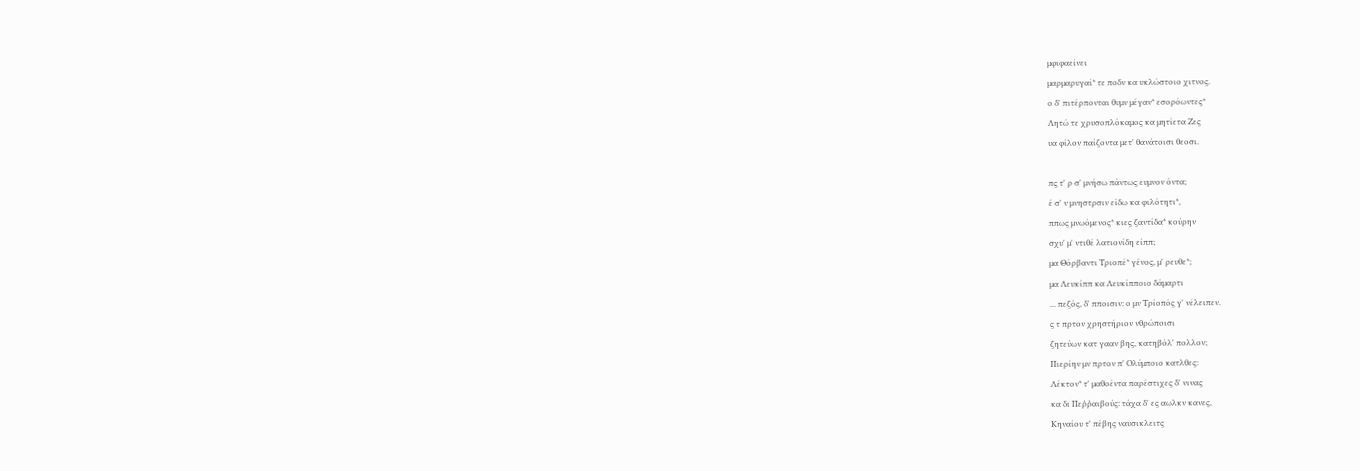μφιφαείνει
μαρμαρυγαί* τε ποδν κα υκλώστοιο χιτνος.
ο δ' πιτέρπονται θυμν μέγαν* εσορόωντες*
Λητώ τε χρυσοπλόκαμος κα μητίετα Ζες
υα φίλον παίζοντα μετ' θανάτοισι θεοσι.

πς τ' ρ σ' μνήσω πάντως ευμνον όντα;
έ σ' ν μνηστρσιν είδω κα φιλότητι*,
ππως μνωόμενος* κιες ζαντίδα* κούρην
σχυ' μ' ντιθέ λατιονίδη είππ;
μα Θόρβαντι Τριοπέ* γένος, μ' ρευθε*;
μα Λευκίππ κα Λευκίπποιο δάμαρτι
... πεζός, δ' πποισιν: ο μν Τρίοπός γ' νέλειπεν.
ς τ πρτον χρηστήριον νθρώποισι
ζητεύων κατ γααν βης, κατηβόλ' πολλον;
Πιερίην μν πρτον π' Ολύμποιο κατλθες:
Λέκτον* τ' μαθοέντα παρέστιχες δ' νινας
κα δι Πεῤῥαιβούς: τάχα δ' ες αωλκν κανες,
Κηναίου τ' πέβης ναυσικλειτς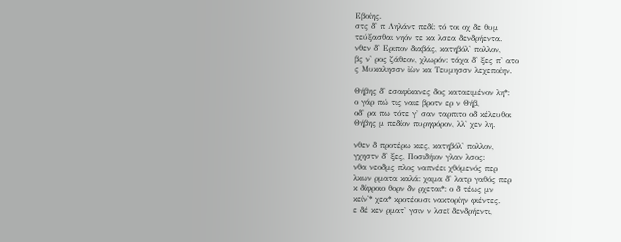Εβοίης.
στς δ' π Ληλάντ πεδί: τό τοι οχ δε θυμ
τεύξασθαι νηόν τε κα λσεα δενδρήεντα.
νθεν δ' Εριπον διαβάς, κατηβόλ' πολλον,
βς ν' ρος ζάθεον, χλωρόν: τάχα δ' ξες π' ατο
ς Μυκαλησσν ἰὼν κα Τευμησσν λεχεποίην.

Θήβης δ' εσαφίκανες δος καταειμένον λη*:
ο γάρ πώ τις ναιε βροτν ερ ν Θήβ,
οδ' ρα πω τότε γ' σαν ταρπιτο οδ κέλευθοι
Θήβης μ πεδίον πυρηφόρον, λλ' χεν λη.

νθεν δ προτέρω κιες, κατηβόλ' πολλον,
γχηστν δ' ξες, Ποσιδήιον γλαν λσος:
νθα νεοδμς πλος ναπνέει χθόμενός περ
λκων ρματα καλά: χαμα δ' λατρ γαθός περ
κ δίφροιο θορν δν ρχεται*: ο δ τέως μν
κείν'* χεα* κροτέουσι νακτορίην φιέντες.
ε δέ κεν ρματ' γσιν ν λσεϊ δενδρήεντι,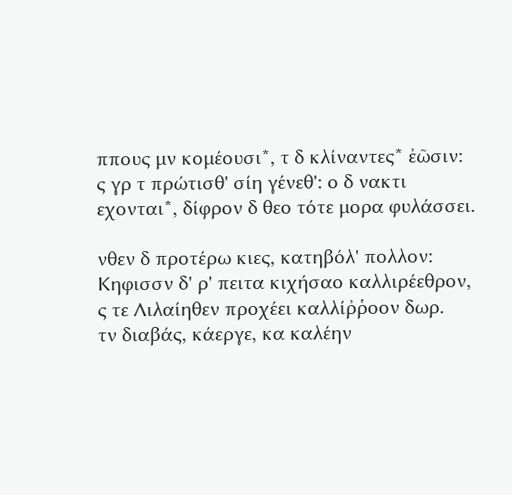ππους μν κομέουσι*, τ δ κλίναντες* ἐῶσιν:
ς γρ τ πρώτισθ' σίη γένεθ': ο δ νακτι
εχονται*, δίφρον δ θεο τότε μορα φυλάσσει.

νθεν δ προτέρω κιες, κατηβόλ' πολλον:
Κηφισσν δ' ρ' πειτα κιχήσαο καλλιρέεθρον,
ς τε Λιλαίηθεν προχέει καλλίῤῥοον δωρ.
τν διαβάς, κάεργε, κα καλέην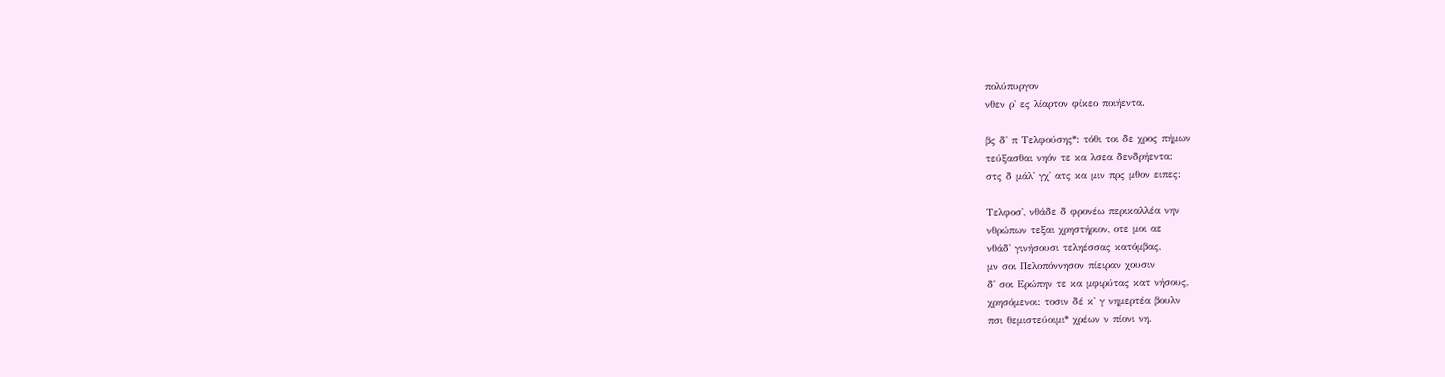πολύπυργον
νθεν ρ' ες λίαρτον φίκεο ποιήεντα.

βς δ' π Τελφούσης*: τόθι τοι δε χρος πήμων
τεύξασθαι νηόν τε κα λσεα δενδρήεντα:
στς δ μάλ' γχ' ατς κα μιν πρς μθον ειπες:

Τελφοσ', νθάδε δ φρονέω περικαλλέα νην
νθρώπων τεξαι χρηστήριον, οτε μοι αε
νθάδ' γινήσουσι τεληέσσας κατόμβας,
μν σοι Πελοπόννησον πίειραν χουσιν
δ' σοι Ερώπην τε κα μφιρύτας κατ νήσους,
χρησόμενοι: τοσιν δέ κ' γ νημερτέα βουλν
πσι θεμιστεύοιμι* χρέων ν πίονι νη.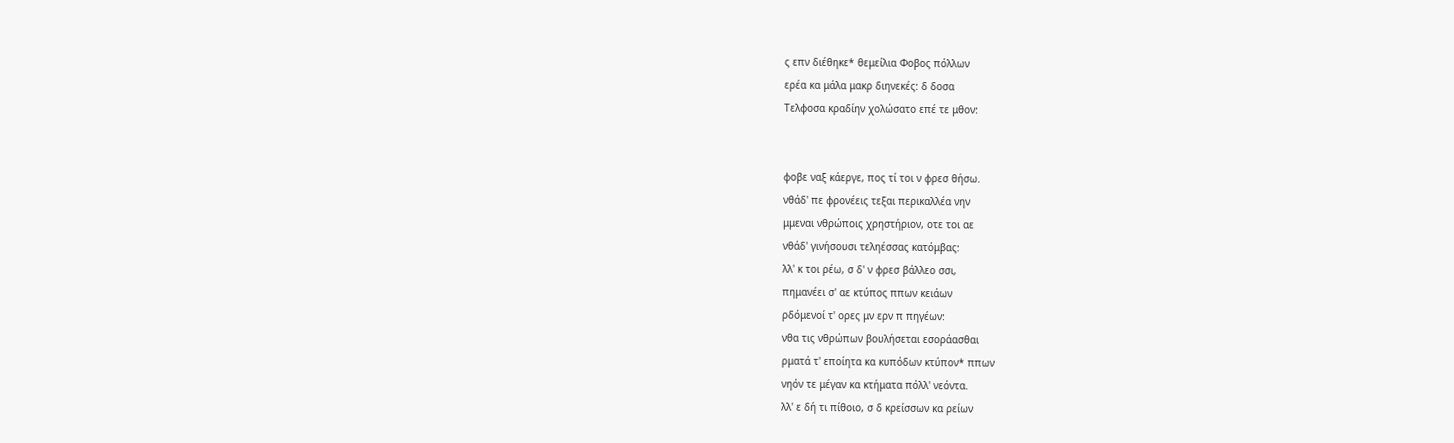ς επν διέθηκε* θεμείλια Φοβος πόλλων
ερέα κα μάλα μακρ διηνεκές: δ δοσα
Τελφοσα κραδίην χολώσατο επέ τε μθον:


φοβε ναξ κάεργε, πος τί τοι ν φρεσ θήσω.
νθάδ' πε φρονέεις τεξαι περικαλλέα νην
μμεναι νθρώποις χρηστήριον, οτε τοι αε
νθάδ' γινήσουσι τεληέσσας κατόμβας:
λλ' κ τοι ρέω, σ δ' ν φρεσ βάλλεο σσι,
πημανέει σ' αε κτύπος ππων κειάων
ρδόμενοί τ' ορες μν ερν π πηγέων:
νθα τις νθρώπων βουλήσεται εσοράασθαι
ρματά τ' εποίητα κα κυπόδων κτύπον* ππων
νηόν τε μέγαν κα κτήματα πόλλ' νεόντα.
λλ' ε δή τι πίθοιο, σ δ κρείσσων κα ρείων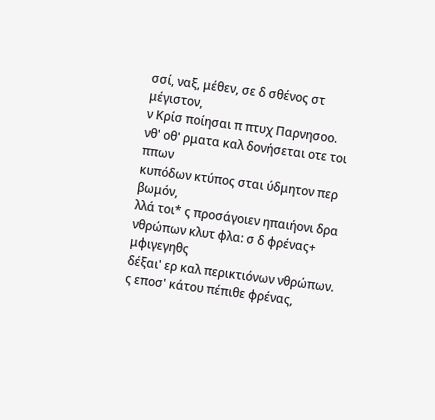σσί, ναξ, μέθεν, σε δ σθένος στ μέγιστον,
ν Κρίσ ποίησαι π πτυχ Παρνησοο.
νθ' οθ' ρματα καλ δονήσεται οτε τοι ππων
κυπόδων κτύπος σται ύδμητον περ βωμόν,
λλά τοι* ς προσάγοιεν ηπαιήονι δρα
νθρώπων κλυτ φλα: σ δ φρένας+ μφιγεγηθς
δέξαι' ερ καλ περικτιόνων νθρώπων.
ς εποσ' κάτου πέπιθε φρένας,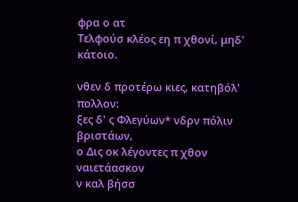φρα ο ατ
Τελφούσ κλέος εη π χθονί, μηδ' κάτοιο.

νθεν δ προτέρω κιες, κατηβόλ' πολλον:
ξες δ' ς Φλεγύων* νδρν πόλιν βριστάων,
ο Δις οκ λέγοντες π χθον ναιετάασκον
ν καλ βήσσ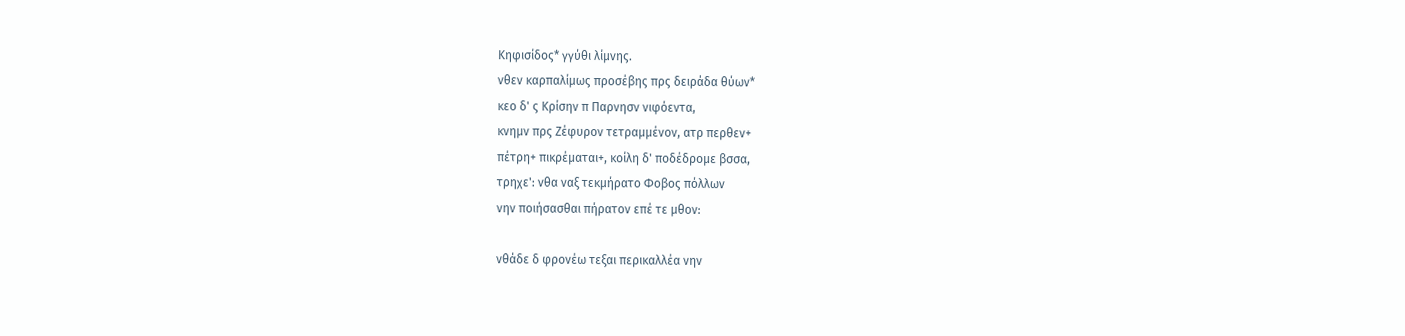Κηφισίδος* γγύθι λίμνης.
νθεν καρπαλίμως προσέβης πρς δειράδα θύων*
κεο δ' ς Κρίσην π Παρνησν νιφόεντα,
κνημν πρς Ζέφυρον τετραμμένον, ατρ περθεν+
πέτρη+ πικρέμαται+, κοίλη δ' ποδέδρομε βσσα,
τρηχε': νθα ναξ τεκμήρατο Φοβος πόλλων
νην ποιήσασθαι πήρατον επέ τε μθον:

νθάδε δ φρονέω τεξαι περικαλλέα νην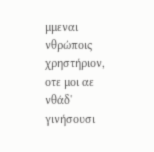μμεναι νθρώποις χρηστήριον, οτε μοι αε
νθάδ' γινήσουσι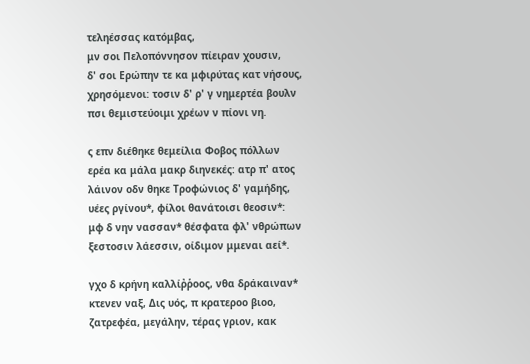τεληέσσας κατόμβας,
μν σοι Πελοπόννησον πίειραν χουσιν,
δ' σοι Ερώπην τε κα μφιρύτας κατ νήσους,
χρησόμενοι: τοσιν δ' ρ' γ νημερτέα βουλν
πσι θεμιστεύοιμι χρέων ν πίονι νη.

ς επν διέθηκε θεμείλια Φοβος πόλλων
ερέα κα μάλα μακρ διηνεκές: ατρ π' ατος
λάινον οδν θηκε Τροφώνιος δ' γαμήδης,
υέες ργίνου*, φίλοι θανάτοισι θεοσιν*:
μφ δ νην νασσαν* θέσφατα φλ' νθρώπων
ξεστοσιν λάεσσιν, οίδιμον μμεναι αεί*.

γχο δ κρήνη καλλίῤῥοος, νθα δράκαιναν*
κτενεν ναξ, Δις υός, π κρατεροο βιοο,
ζατρεφέα, μεγάλην, τέρας γριον, κακ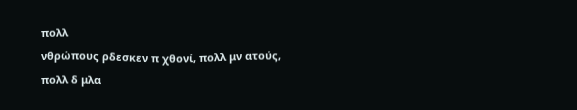πολλ
νθρώπους ρδεσκεν π χθονί, πολλ μν ατούς,
πολλ δ μλα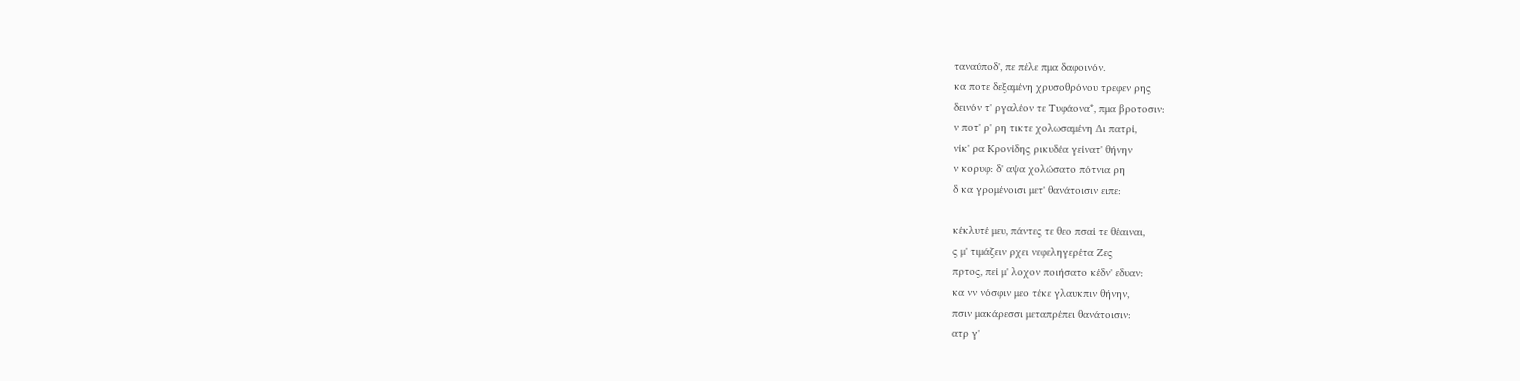ταναύποδ', πε πέλε πμα δαφοινόν.
κα ποτε δεξαμένη χρυσοθρόνου τρεφεν ρης
δεινόν τ' ργαλέον τε Τυφάονα*, πμα βροτοσιν:
ν ποτ' ρ' ρη τικτε χολωσαμένη Δι πατρί,
νίκ' ρα Κρονίδης ρικυδέα γείνατ' θήνην
ν κορυφ: δ' αψα χολώσατο πότνια ρη
δ κα γρομένοισι μετ' θανάτοισιν ειπε:

κέκλυτέ μευ, πάντες τε θεο πσαί τε θέαιναι,
ς μ' τιμάζειν ρχει νεφεληγερέτα Ζες
πρτος, πεί μ' λοχον ποιήσατο κέδν' εδυαν:
κα νν νόσφιν μεο τέκε γλαυκπιν θήνην,
πσιν μακάρεσσι μεταπρέπει θανάτοισιν:
ατρ γ'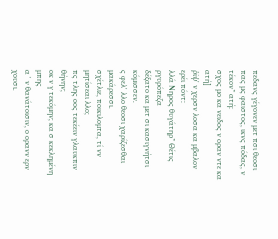πεδανς γέγονεν μετ πσι θεοσι
πας μς φαιστος, ικνς πόδας, ν τέκον* ατή:
σχος μο κα νειδος ν οραν ντε κα ατή]
ῥῖψ' ν χερσν λοσα κα μβαλον ερέι πόντ:
λλά Νηρος θυγάτηρ* Θέτις ργυρόπεζα
δέξατο κα μετ σι κασιγνήτσι κόμισσεν.
ς φελ' λλο θεοσι χαρίζεσθαι μακάρεσσι.
σχέτλιε, ποικιλομτα, τί νν μητίσεαι λλο;
πς τλης οος τεκέειν γλαυκπιν θήνην;
οκ ν γ τεκόμην; κα σ κεκλημένη μπης
α ' ν θανάτοισιν, ο ορανν ερν χουσι.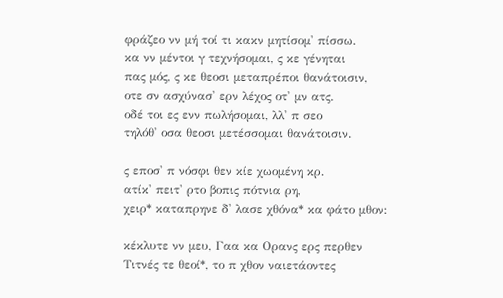φράζεο νν μή τοί τι κακν μητίσομ' πίσσω.
κα νν μέντοι γ τεχνήσομαι, ς κε γένηται
πας μός, ς κε θεοσι μεταπρέποι θανάτοισιν,
οτε σν ασχύνασ' ερν λέχος οτ' μν ατς.
οδέ τοι ες ενν πωλήσομαι, λλ' π σεο
τηλόθ' οσα θεοσι μετέσσομαι θανάτοισιν.

ς εποσ' π νόσφι θεν κίε χωομένη κρ.
ατίκ' πειτ' ρτο βοπις πότνια ρη,
χειρ* καταπρηνε δ' λασε χθόνα* κα φάτο μθον:

κέκλυτε νν μευ, Γαα κα Ορανς ερς περθεν
Τιτνές τε θεοί*, το π χθον ναιετάοντες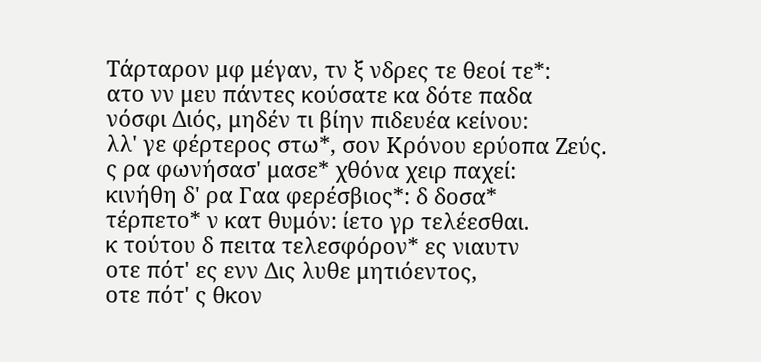Τάρταρον μφ μέγαν, τν ξ νδρες τε θεοί τε*:
ατο νν μευ πάντες κούσατε κα δότε παδα
νόσφι Διός, μηδέν τι βίην πιδευέα κείνου:
λλ' γε φέρτερος στω*, σον Κρόνου ερύοπα Ζεύς.
ς ρα φωνήσασ' μασε* χθόνα χειρ παχεί:
κινήθη δ' ρα Γαα φερέσβιος*: δ δοσα*
τέρπετο* ν κατ θυμόν: ίετο γρ τελέεσθαι.
κ τούτου δ πειτα τελεσφόρον* ες νιαυτν
οτε πότ' ες ενν Δις λυθε μητιόεντος,
οτε πότ' ς θκον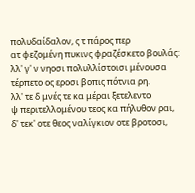πολυδαίδαλον, ς τ πάρος περ
ατ φεζομένη πυκινς φραζέσκετο βουλάς:
λλ' γ' ν νηοσι πολυλλίστοισι μένουσα
τέρπετο ος εροσι βοπις πότνια ρη.
λλ' τε δ μνές τε κα μέραι ξετελεντο
ψ περιτελλομένου τεος κα πήλυθον ραι,
δ' τεκ' οτε θεος ναλίγκιον οτε βροτοσι,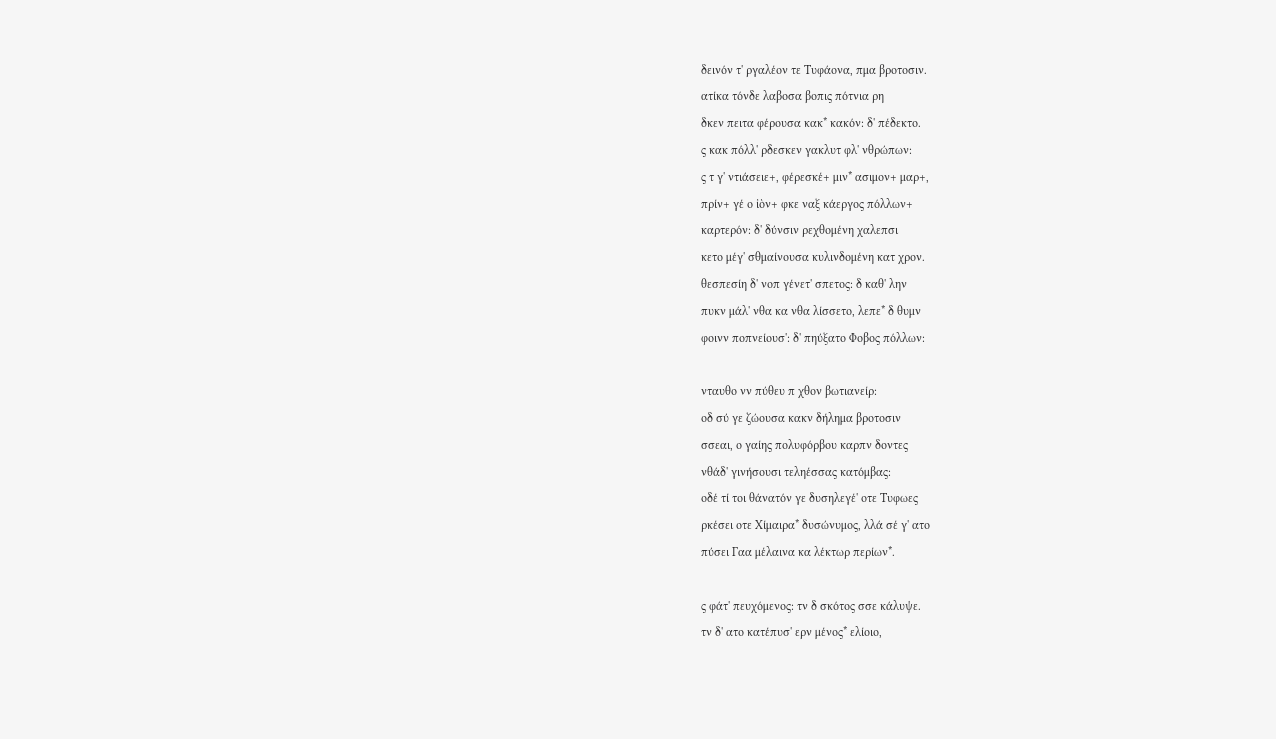δεινόν τ' ργαλέον τε Τυφάονα, πμα βροτοσιν.
ατίκα τόνδε λαβοσα βοπις πότνια ρη
δκεν πειτα φέρουσα κακ* κακόν: δ' πέδεκτο.
ς κακ πόλλ' ρδεσκεν γακλυτ φλ' νθρώπων:
ς τ γ' ντιάσειε+, φέρεσκέ+ μιν* ασιμον+ μαρ+,
πρίν+ γέ ο ἰὸν+ φκε ναξ κάεργος πόλλων+
καρτερόν: δ' δύνσιν ρεχθομένη χαλεπσι
κετο μέγ' σθμαίνουσα κυλινδομένη κατ χρον.
θεσπεσίη δ' νοπ γένετ' σπετος: δ καθ' λην
πυκν μάλ' νθα κα νθα λίσσετο, λεπε* δ θυμν
φοινν ποπνείουσ': δ' πηύξατο Φοβος πόλλων:

νταυθο νν πύθευ π χθον βωτιανείρ:
οδ σύ γε ζώουσα κακν δήλημα βροτοσιν
σσεαι, ο γαίης πολυφόρβου καρπν δοντες
νθάδ' γινήσουσι τεληέσσας κατόμβας:
οδέ τί τοι θάνατόν γε δυσηλεγέ' οτε Τυφωες
ρκέσει οτε Χίμαιρα* δυσώνυμος, λλά σέ γ' ατο
πύσει Γαα μέλαινα κα λέκτωρ περίων*.

ς φάτ' πευχόμενος: τν δ σκότος σσε κάλυψε.
τν δ' ατο κατέπυσ' ερν μένος* ελίοιο,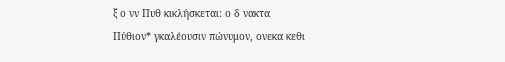ξ ο νν Πυθ κικλήσκεται: ο δ νακτα
Πύθιον* γκαλέουσιν πώνυμον, ονεκα κεθι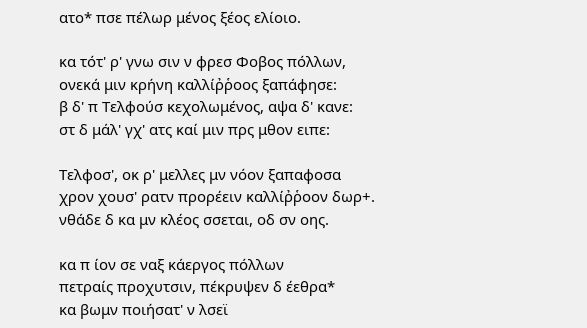ατο* πσε πέλωρ μένος ξέος ελίοιο.

κα τότ' ρ' γνω σιν ν φρεσ Φοβος πόλλων,
ονεκά μιν κρήνη καλλίῤῥοος ξαπάφησε:
β δ' π Τελφούσ κεχολωμένος, αψα δ' κανε:
στ δ μάλ' γχ' ατς καί μιν πρς μθον ειπε:

Τελφοσ', οκ ρ' μελλες μν νόον ξαπαφοσα
χρον χουσ' ρατν προρέειν καλλίῤῥοον δωρ+.
νθάδε δ κα μν κλέος σσεται, οδ σν οης.

κα π ίον σε ναξ κάεργος πόλλων
πετραίς προχυτσιν, πέκρυψεν δ έεθρα*
κα βωμν ποιήσατ' ν λσεϊ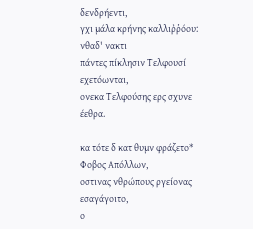δενδρήεντι,
γχι μάλα κρήνης καλλιῤῥόου: νθαδ' νακτι
πάντες πίκλησιν Τελφουσί εχετόωνται,
ονεκα Τελφούσης ερς σχυνε έεθρα.

κα τότε δ κατ θυμν φράζετο* Φοβος Απόλλων,
οστινας νθρώπους ργείονας εσαγάγοιτο,
ο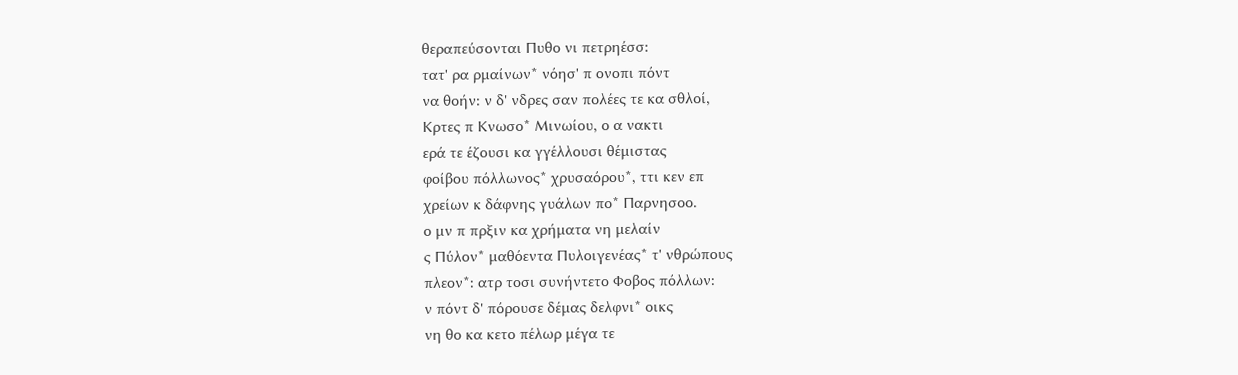θεραπεύσονται Πυθο νι πετρηέσσ:
τατ' ρα ρμαίνων* νόησ' π ονοπι πόντ
να θοήν: ν δ' νδρες σαν πολέες τε κα σθλοί,
Κρτες π Κνωσο* Μινωίου, ο α νακτι
ερά τε έζουσι κα γγέλλουσι θέμιστας
φοίβου πόλλωνος* χρυσαόρου*, ττι κεν επ
χρείων κ δάφνης γυάλων πο* Παρνησοο.
ο μν π πρξιν κα χρήματα νη μελαίν
ς Πύλον* μαθόεντα Πυλοιγενέας* τ' νθρώπους
πλεον*: ατρ τοσι συνήντετο Φοβος πόλλων:
ν πόντ δ' πόρουσε δέμας δελφνι* οικς
νη θο κα κετο πέλωρ μέγα τε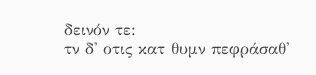δεινόν τε:
τν δ' οτις κατ θυμν πεφράσαθ'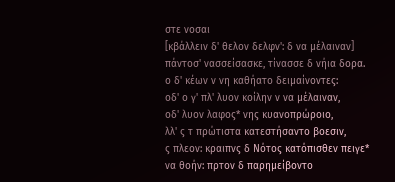στε νοσαι
[κβάλλειν δ' θελον δελφν': δ να μέλαιναν]
πάντοσ' νασσείσασκε, τίνασσε δ νήια δορα.
ο δ' κέων ν νη καθήατο δειμαίνοντες:
οδ' ο γ' πλ' λυον κοίλην ν να μέλαιναν,
οδ' λυον λαφος* νης κυανοπρώροιο,
λλ' ς τ πρώτιστα κατεστήσαντο βοεσιν,
ς πλεον: κραιπνς δ Νότος κατόπισθεν πειγε*
να θοήν: πρτον δ παρημείβοντο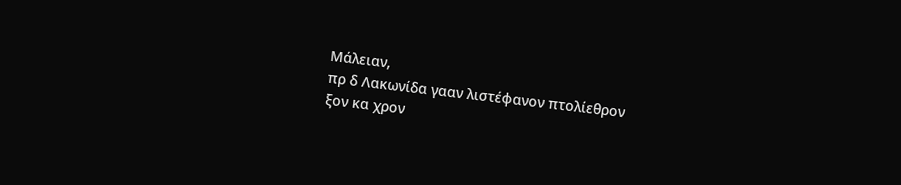Μάλειαν,
πρ δ Λακωνίδα γααν λιστέφανον πτολίεθρον
ξον κα χρον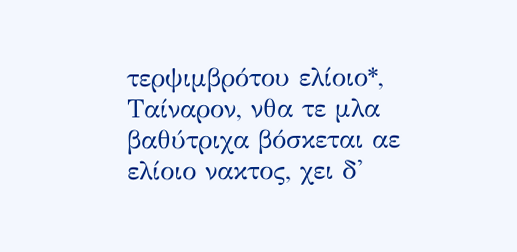τερψιμβρότου ελίοιο*,
Ταίναρον, νθα τε μλα βαθύτριχα βόσκεται αε
ελίοιο νακτος, χει δ'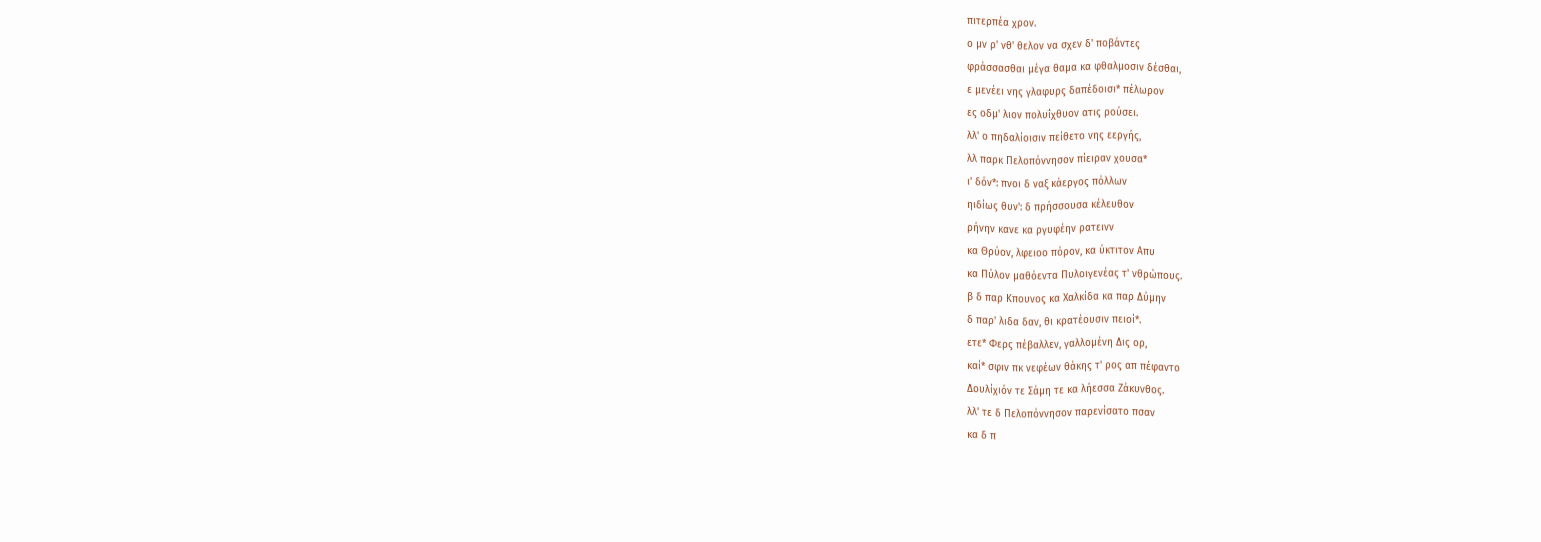πιτερπέα χρον.
ο μν ρ' νθ' θελον να σχεν δ' ποβάντες
φράσσασθαι μέγα θαμα κα φθαλμοσιν δέσθαι,
ε μενέει νης γλαφυρς δαπέδοισι* πέλωρον
ες οδμ' λιον πολυί̈χθυον ατις ρούσει.
λλ' ο πηδαλίοισιν πείθετο νης εεργής,
λλ παρκ Πελοπόννησον πίειραν χουσα*
ι' δόν*: πνοι δ ναξ κάεργος πόλλων
ηιδίως θυν': δ πρήσσουσα κέλευθον
ρήνην κανε κα ργυφέην ρατεινν
κα Θρύον, λφειοο πόρον, κα ύκτιτον Απυ
κα Πύλον μαθόεντα Πυλοιγενέας τ' νθρώπους.
β δ παρ Κπουνος κα Χαλκίδα κα παρ Δύμην
δ παρ' λιδα δαν, θι κρατέουσιν πειοί*.
ετε* Φερς πέβαλλεν, γαλλομένη Δις ορ,
καί* σφιν πκ νεφέων θάκης τ' ρος απ πέφαντο
Δουλίχιόν τε Σάμη τε κα λήεσσα Ζάκυνθος.
λλ' τε δ Πελοπόννησον παρενίσατο πσαν
κα δ π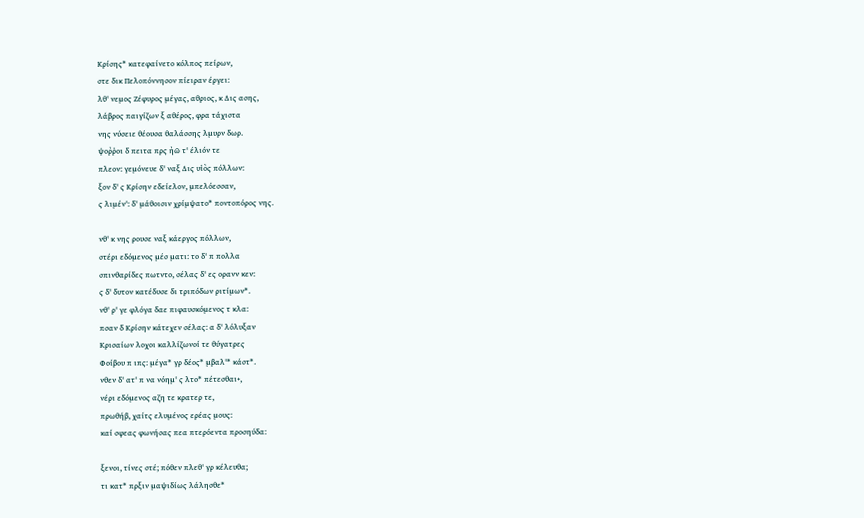Κρίσης* κατεφαίνετο κόλπος πείρων,
στε δικ Πελοπόννησον πίειραν έργει:
λθ' νεμος Ζέφυρος μέγας, αθριος, κ Δις ασης,
λάβρος παιγίζων ξ αθέρος, φρα τάχιστα
νης νύσειε θέουσα θαλάσσης λμυρν δωρ.
ψοῤῥοι δ πειτα πρς ἠῶ τ' έλιόν τε
πλεον: γεμόνευε δ' ναξ Δις υἱὸς πόλλων:
ξον δ' ς Κρίσην εδείελον, μπελόεσσαν,
ς λιμέν': δ' μάθοισιν χρίμψατο* ποντοπόρος νης.

νθ' κ νης ρουσε ναξ κάεργος πόλλων,
στέρι εδόμενος μέσ ματι: το δ' π πολλα
σπινθαρίδες πωτντο, σέλας δ' ες ορανν κεν:
ς δ' δυτον κατέδυσε δι τριπόδων ριτίμων*.
νθ' ρ' γε φλόγα δαε πιφαυσκόμενος τ κλα:
πσαν δ Κρίσην κάτεχεν σέλας: α δ' λόλυξαν
Κρισαίων λοχοι καλλίζωνοί τε θύγατρες
Φοίβου π ιπς: μέγα* γρ δέος* μβαλ'* κάστ*.
νθεν δ' ατ' π να νόημ' ς λτο* πέτεσθαι+,
νέρι εδόμενος αζη τε κρατερ τε,
πρωθήβ, χαίτς ελυμένος ερέας μους:
καί σφεας φωνήσας πεα πτερόεντα προσηύδα:

ξενοι, τίνες στέ; πόθεν πλεθ' γρ κέλευθα;
τι κατ* πρξιν μαψιδίως λάλησθε*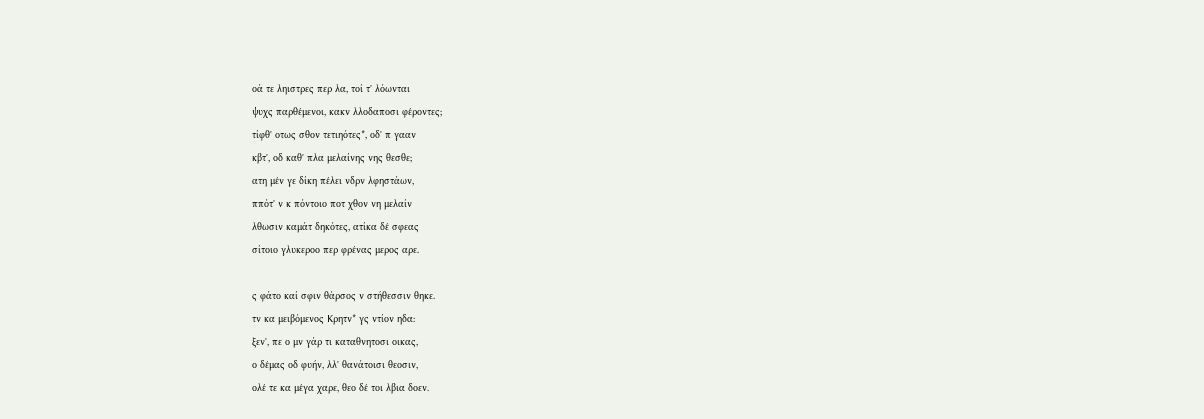οά τε ληιστρες περ λα, τοί τ' λόωνται
ψυχς παρθέμενοι, κακν λλοδαποσι φέροντες;
τίφθ' οτως σθον τετιηότες*, οδ' π γααν
κβτ', οδ καθ' πλα μελαίνης νης θεσθε;
ατη μέν γε δίκη πέλει νδρν λφηστάων,
ππότ' ν κ πόντοιο ποτ χθον νη μελαίν
λθωσιν καμάτ δηκότες, ατίκα δέ σφεας
σίτοιο γλυκεροο περ φρένας μερος αρε.

ς φάτο καί σφιν θάρσος ν στήθεσσιν θηκε.
τν κα μειβόμενος Κρητν* γς ντίον ηδα:
ξεν', πε ο μν γάρ τι καταθνητοσι οικας,
ο δέμας οδ φυήν, λλ' θανάτοισι θεοσιν,
ολέ τε κα μέγα χαρε, θεο δέ τοι λβια δοεν.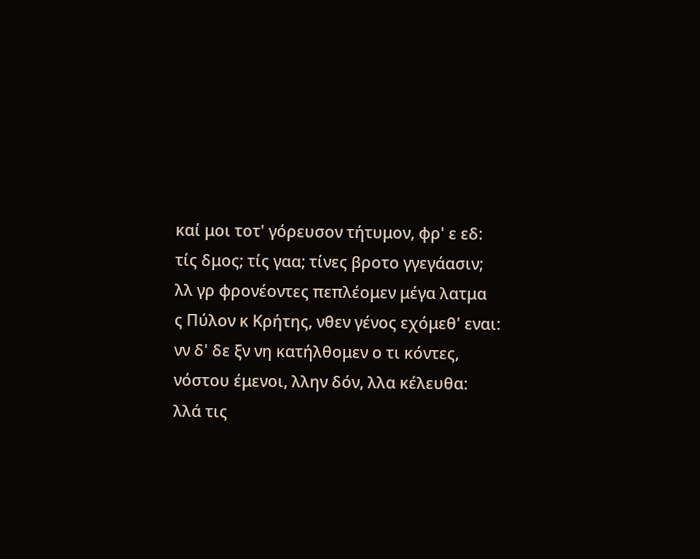καί μοι τοτ' γόρευσον τήτυμον, φρ' ε εδ:
τίς δμος; τίς γαα; τίνες βροτο γγεγάασιν;
λλ γρ φρονέοντες πεπλέομεν μέγα λατμα
ς Πύλον κ Κρήτης, νθεν γένος εχόμεθ' εναι:
νν δ' δε ξν νη κατήλθομεν ο τι κόντες,
νόστου έμενοι, λλην δόν, λλα κέλευθα:
λλά τις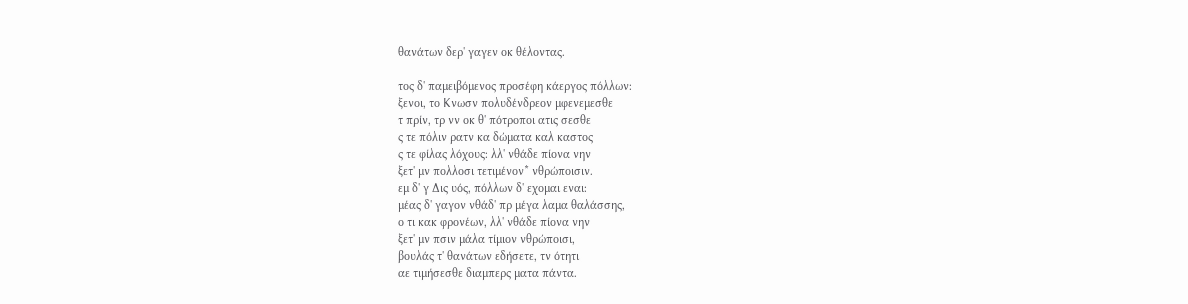θανάτων δερ' γαγεν οκ θέλοντας.

τος δ' παμειβόμενος προσέφη κάεργος πόλλων:
ξενοι, το Κνωσν πολυδένδρεον μφενεμεσθε
τ πρίν, τρ νν οκ θ' πότροποι ατις σεσθε
ς τε πόλιν ρατν κα δώματα καλ καστος
ς τε φίλας λόχους: λλ' νθάδε πίονα νην
ξετ' μν πολλοσι τετιμένον* νθρώποισιν.
εμ δ' γ Δις υός, πόλλων δ' εχομαι εναι:
μέας δ' γαγον νθάδ' πρ μέγα λαμα θαλάσσης,
ο τι κακ φρονέων, λλ' νθάδε πίονα νην
ξετ' μν πσιν μάλα τίμιον νθρώποισι,
βουλάς τ' θανάτων εδήσετε, τν ότητι
αε τιμήσεσθε διαμπερς ματα πάντα.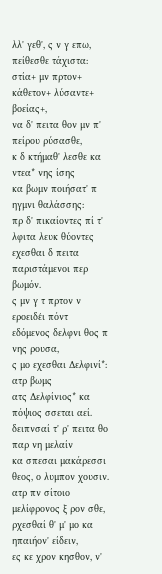λλ' γεθ', ς ν γ επω, πείθεσθε τάχιστα:
στία+ μν πρτον+ κάθετον+ λύσαντε+ βοείας+,
να δ' πειτα θον μν π' πείρου ρύσασθε,
κ δ κτήμαθ' λεσθε κα ντεα* νης ίσης
κα βωμν ποιήσατ' π ηγμνι θαλάσσης:
πρ δ' πικαίοντες πί τ' λφιτα λευκ θύοντες
εχεσθαι δ πειτα παριστάμενοι περ βωμόν.
ς μν γ τ πρτον ν εροειδέι πόντ
εδόμενος δελφνι θος π νης ρουσα,
ς μο εχεσθαι Δελφινί*: ατρ βωμς
ατς Δελφίνιος* κα πόψιος σσεται αεί.
δειπνσαί τ' ρ' πειτα θο παρ νη μελαίν
κα σπεσαι μακάρεσσι θεος, ο λυμπον χουσιν.
ατρ πν σίτοιο μελίφρονος ξ ρον σθε,
ρχεσθαί θ' μ' μο κα ηπαιήον' είδειν,
ες κε χρον κησθον, ν'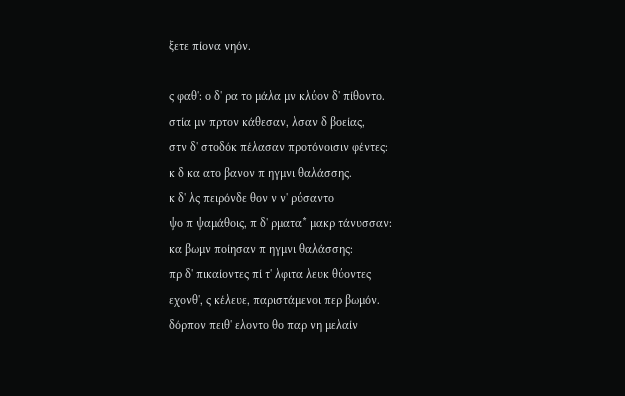ξετε πίονα νηόν.

ς φαθ': ο δ' ρα το μάλα μν κλύον δ' πίθοντο.
στία μν πρτον κάθεσαν, λσαν δ βοείας,
στν δ' στοδόκ πέλασαν προτόνοισιν φέντες:
κ δ κα ατο βανον π ηγμνι θαλάσσης.
κ δ' λς πειρόνδε θον ν ν' ρύσαντο
ψο π ψαμάθοις, π δ' ρματα* μακρ τάνυσσαν:
κα βωμν ποίησαν π ηγμνι θαλάσσης:
πρ δ' πικαίοντες πί τ' λφιτα λευκ θύοντες
εχονθ', ς κέλευε, παριστάμενοι περ βωμόν.
δόρπον πειθ' ελοντο θο παρ νη μελαίν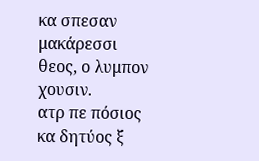κα σπεσαν μακάρεσσι θεος, ο λυμπον χουσιν.
ατρ πε πόσιος κα δητύος ξ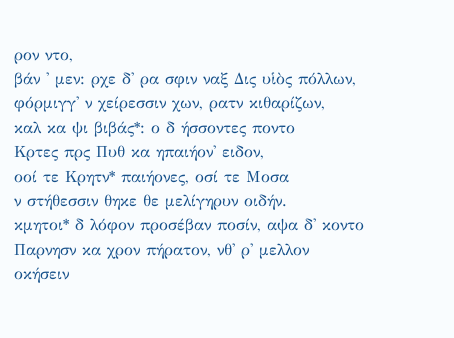ρον ντο,
βάν ' μεν: ρχε δ' ρα σφιν ναξ Δις υἱὸς πόλλων,
φόρμιγγ' ν χείρεσσιν χων, ρατν κιθαρίζων,
καλ κα ψι βιβάς*: ο δ ήσσοντες ποντο
Κρτες πρς Πυθ κα ηπαιήον' ειδον,
οοί τε Κρητν* παιήονες, οσί τε Μοσα
ν στήθεσσιν θηκε θε μελίγηρυν οιδήν.
κμητοι* δ λόφον προσέβαν ποσίν, αψα δ' κοντο
Παρνησν κα χρον πήρατον, νθ' ρ' μελλον
οκήσειν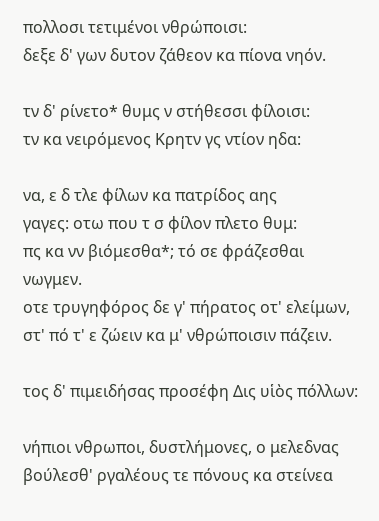πολλοσι τετιμένοι νθρώποισι:
δεξε δ' γων δυτον ζάθεον κα πίονα νηόν.

τν δ' ρίνετο* θυμς ν στήθεσσι φίλοισι:
τν κα νειρόμενος Κρητν γς ντίον ηδα:

να, ε δ τλε φίλων κα πατρίδος αης
γαγες: οτω που τ σ φίλον πλετο θυμ:
πς κα νν βιόμεσθα*; τό σε φράζεσθαι νωγμεν.
οτε τρυγηφόρος δε γ' πήρατος οτ' ελείμων,
στ' πό τ' ε ζώειν κα μ' νθρώποισιν πάζειν.

τος δ' πιμειδήσας προσέφη Δις υἱὸς πόλλων:

νήπιοι νθρωποι, δυστλήμονες, ο μελεδνας
βούλεσθ' ργαλέους τε πόνους κα στείνεα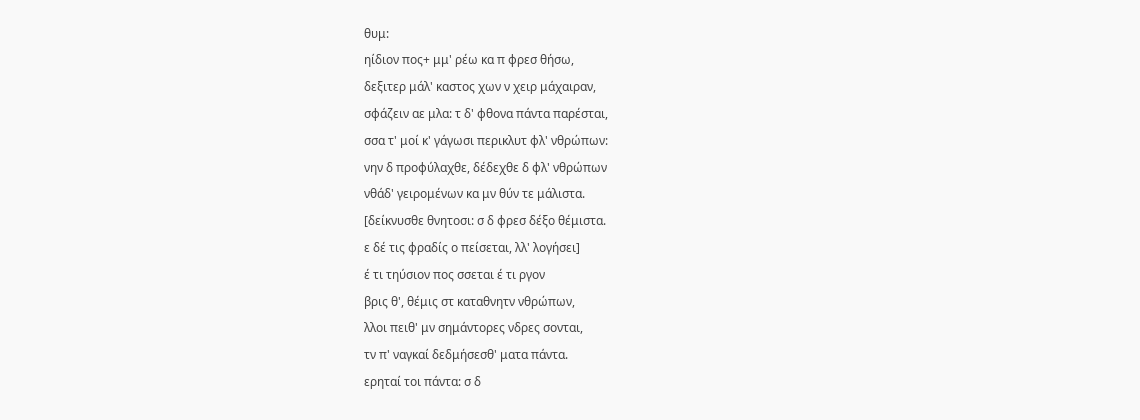θυμ:
ηίδιον πος+ μμ' ρέω κα π φρεσ θήσω,
δεξιτερ μάλ' καστος χων ν χειρ μάχαιραν,
σφάζειν αε μλα: τ δ' φθονα πάντα παρέσται,
σσα τ' μοί κ' γάγωσι περικλυτ φλ' νθρώπων:
νην δ προφύλαχθε, δέδεχθε δ φλ' νθρώπων
νθάδ' γειρομένων κα μν θύν τε μάλιστα.
[δείκνυσθε θνητοσι: σ δ φρεσ δέξο θέμιστα.
ε δέ τις φραδίς ο πείσεται, λλ' λογήσει]
έ τι τηύσιον πος σσεται έ τι ργον
βρις θ', θέμις στ καταθνητν νθρώπων,
λλοι πειθ' μν σημάντορες νδρες σονται,
τν π' ναγκαί δεδμήσεσθ' ματα πάντα.
ερηταί τοι πάντα: σ δ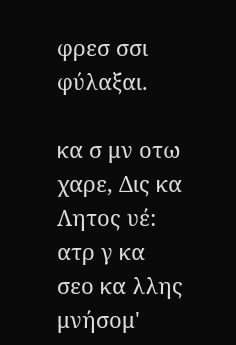φρεσ σσι φύλαξαι.

κα σ μν οτω χαρε, Δις κα Λητος υέ:
ατρ γ κα σεο κα λλης μνήσομ'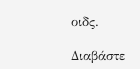οιδς.

Διαβάστε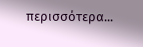περισσότερα...